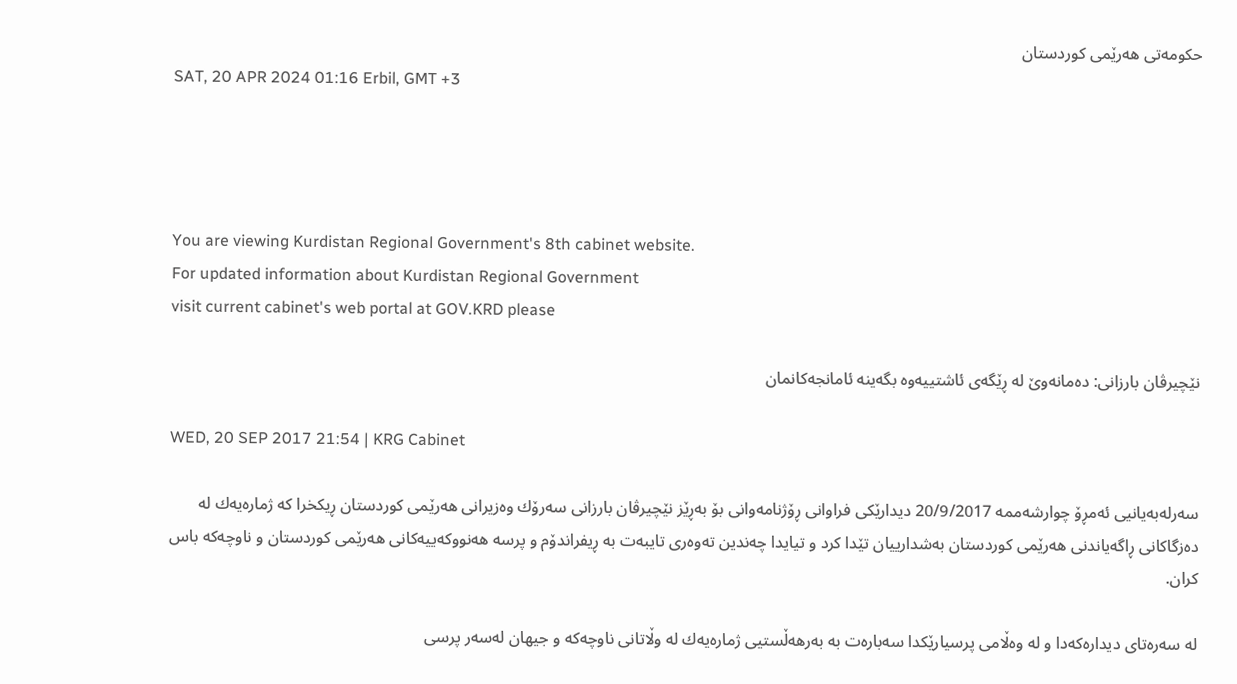حکومەتی هەرێمی كوردستان
SAT, 20 APR 2024 01:16 Erbil, GMT +3




You are viewing Kurdistan Regional Government's 8th cabinet website.
For updated information about Kurdistan Regional Government
visit current cabinet's web portal at GOV.KRD please

نێچیرڤان بارزانی: ده‌مانه‌وێ له‌ ڕێگه‌ی ئاشتییه‌وه‌ بگه‌ینه‌ ئامانجه‌كانمان

WED, 20 SEP 2017 21:54 | KRG Cabinet

سه‌رله‌به‌یانیی ئه‌مڕۆ چوارشه‌ممه‌ 20/9/2017 دیدارێكی فراوانی ڕۆژنامه‌وانی بۆ به‌ڕێز نێچیرڤان بارزانی سه‌رۆك وه‌زیرانی هه‌رێمی كوردستان ڕیكخرا كه‌ ژماره‌یه‌ك له‌ ده‌زگاكانی ڕاگه‌یاندنی هه‌رێمی كوردستان به‌شدارییان تێدا كرد و تیایدا چه‌ندین ته‌وه‌ری تایبه‌ت به‌ ڕیفراندۆم و پرسه‌ هه‌نووكه‌ییه‌كانی هه‌رێمی كوردستان و ناوچه‌كه‌ باس كران.

له‌ سه‌ره‌تای دیداره‌كه‌دا و له‌ وه‌ڵامی پرسیارێكدا سه‌باره‌ت به‌ به‌رهه‌ڵستیی ژماره‌یه‌ك له‌ وڵاتانی ناوچه‌كه‌ و جیهان له‌سه‌ر پرسی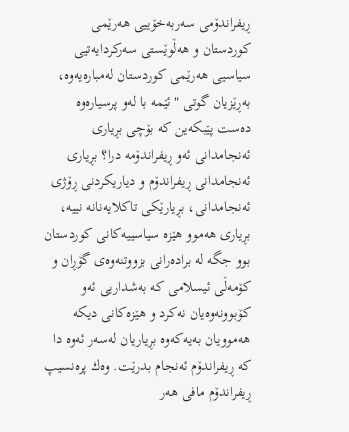ڕیفراندۆمی سه‌ربه‌خۆییی هه‌رێمی كوردستان و هه‌ڵوێستی سه‌ركردایه‌تیی سیاسیی هه‌رێمی كوردستان له‌مباره‌یه‌وه، به‌ڕێزیان‌ گوتی "ئێمه‌ با له‌و پرسیاره‌وه‌ ده‌ست پێبكه‌ین كه‌ بۆچی بڕیاری ئه‌نجامدانی ئه‌و ڕیفراندۆمه‌ درا؟ بڕیاری ئه‌نجامدانی ڕیفراندۆم و دیاریكردنی ڕۆژی ئه‌نجامدانی، بڕیارێكی تاكلایه‌نانه‌ نییه‌، بڕیاری هه‌موو هێزه‌ سیاسییه‌كانی كوردستان بوو جگه‌ له‌ براده‌رانی بزووتنه‌وه‌ی گۆڕان و كۆمه‌ڵی ئیسلامی كه‌ به‌شداریی ئه‌و كۆبوونه‌وه‌یان نه‌كرد و هێزه‌كانی دیكه‌ هه‌موویان به‌یه‌كه‌وه‌ بڕیاریان له‌سه‌ر ئه‌وه‌ دا كه‌ ڕیفراندۆم ئه‌نجام بدرێت. وه‌ك پره‌نسیپ ڕیفراندۆم مافی هه‌ر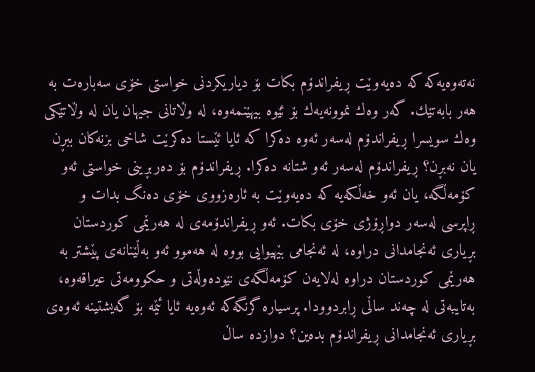نه‌ته‌وه‌یه‌كه‌ كه‌ ده‌یه‌وێت ڕیفراندۆم بكات بۆ دیاریكردنی خواستی خۆی سه‌باره‌ت به‌ هه‌ر بابه‌تێك. گه‌ر وه‌ك نموونه‌یه‌ك بۆ ئێوه‌ بیهێنمه‌وه،‌ له‌ وڵاتانی جیهان یان له‌ وڵاتێكی وه‌ك سویسرا ڕیفراندۆم له‌سه‌ر ئه‌وه‌ ده‌كرا كه‌ ئایا ئێستا ده‌كرێت شاخی بزنه‌كان ببڕن یان نه‌بڕن؟ ڕیفراندۆم له‌سه‌ر ئه‌و شتانه‌ ده‌كرا. ڕیفراندۆم بۆ ده‌ربڕینی خواستی ئه‌و كۆمه‌ڵگه‌، یان ئه‌و خه‌ڵكه‌یه‌ كه‌ ده‌یه‌وێت به‌ ئاره‌زووی خۆی ده‌نگ بدات و ڕاپرسی له‌سه‌ر دواڕۆژی خۆی بكات. ئه‌و ڕیفراندۆمه‌ی له‌ هه‌رێمی كوردستان بڕیاری ئه‌نجامدانی دراوه،‌ له‌ ئه‌نجامی بێهیوایی بووه‌ له‌ هه‌موو ئه‌و به‌ڵێنانه‌ی پێشتر به‌ هه‌رێمی كوردستان دراوه‌ له‌لایه‌ن كۆمه‌ڵگه‌ی نێوده‌وڵه‌تی و حكوومه‌تی عیراقه‌وه‌، به‌تایبه‌تی له‌ چه‌ند ساڵی ڕابردوودا. پرسیاره‌ گرنگه‌كه‌ ئه‌وه‌یه‌ ئایا ئێمه‌ بۆ گه‌یشتینه‌ ئه‌وه‌ی بڕیاری‌ ئه‌نجامدانی ڕیفراندۆم بده‌ین؟ دوازده‌ ساڵ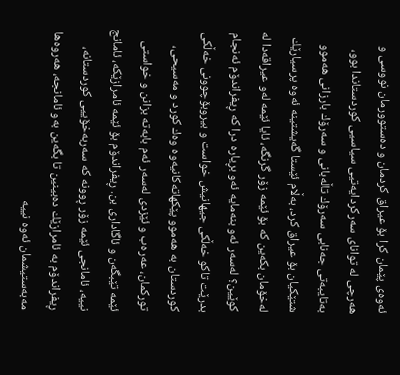ئه‌وه‌ی پێمان كرا بۆ عیراق كردمان و ده‌ستوورمان نووسی و هه‌رچی له‌ توانای سه‌ركردایه‌تیی سیاسیی كوردستاندا بوو، به‌تایبه‌تی جه‌نابی سه‌رۆك تاڵه‌بانی و سه‌رۆك بارزانی هه‌موو شتێكیان بۆ عیراق كرد، به‌ڵام ئێستا گه‌یشتینه‌ ئه‌وه‌ پرسیارێك له‌خۆمان بكه‌ین كه‌ بۆ ئێمه‌ زۆر گرنگه،‌‌ ئایا ئێمه‌ له‌و عیراقه‌دا له‌ كوێین؟ له‌سه‌ر ئه‌و بنه‌مایه‌ ئه‌و بڕیاره‌ درا كه‌ ڕیفراندۆم ئه‌نجام بدرێت تاكو خه‌ڵكی جیهانیش خواست و بیروبۆچوونی خه‌ڵكی كوردستان به‌ هه‌موو پێكهاته‌كانیه‌وه‌ وه‌ك كورد و مه‌سیحی، توركمان، عه‌ره‌ب و ئێزدی له‌سه‌ر ئه‌م بابه‌ته‌ بزانن و خواستی ئێمه‌ تێبگه‌ن و ئاگاداری بن. ڕیفراندۆم بۆ ئێمه‌ ئامرازێكه‌، ئامانج نییه‌، ئامانجی ئێمه‌ زۆر ڕوونه‌ كه‌ سه‌ربه‌خۆییی كوردستانه‌، ڕیفراندۆم به‌ ئامرازێك ده‌بینین تا بگه‌ین به‌و ئامانجه‌، هه‌روه‌ها مه‌به‌ستیشمان ئه‌وه‌ نییه‌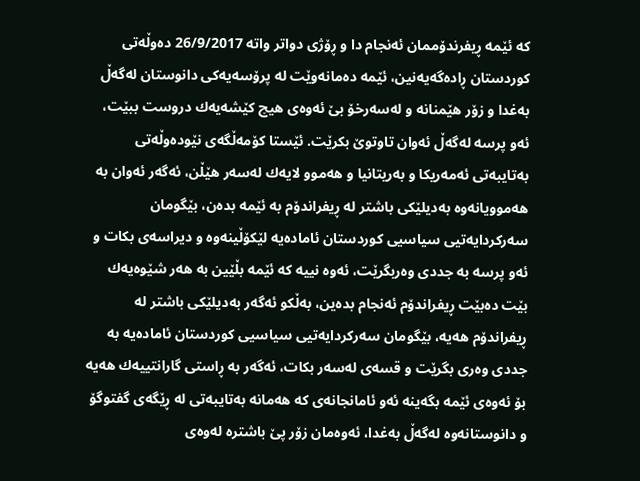كه‌ ئێمه‌ ڕیفرندۆممان ئه‌نجام دا و ڕۆژی دواتر واته‌ 26/9/2017 ده‌وڵه‌تی كوردستان ڕاده‌گه‌یه‌نین، ئێمه‌ ده‌مانه‌وێت له‌ پرۆسه‌یه‌كی دانوستان له‌گه‌ڵ به‌غدا و زۆر هێمنانه‌ و له‌سه‌رخۆ بێ ئه‌وه‌ی هیچ كێشه‌یه‌ك دروست ببێت، ئه‌و پرسه‌ له‌گه‌ڵ ئه‌وان تاوتوێ بكرێت. ئێستا كۆمه‌ڵگه‌ی نێوده‌وڵه‌تی به‌تایبه‌تی ئه‌مه‌ریكا و به‌ریتانیا و هه‌موو لایه‌ك له‌سه‌ر هێڵن، ئه‌گه‌ر ئه‌وان به‌ هه‌موویانه‌وه‌ به‌دیلێكی باشتر له‌ ڕیفراندۆم به‌ ئێمه‌ بده‌ن، بێگومان سه‌ركردایه‌تیی سیاسیی كوردستان ئاماده‌یه‌ لێكۆڵینه‌وه‌ و دیراسه‌ی بكات و ئه‌و پرسه‌ به‌ جددی وه‌ربگرێت، ئه‌وه‌ نییه‌ كه‌ ئێمه‌ بڵێین به‌ هه‌ر شێوه‌یه‌ك بێت ده‌بێت ڕیفراندۆم ئه‌نجام بده‌ین، به‌ڵكو ئه‌گه‌ر به‌دیلێكی باشتر له‌ ڕیفراندۆم هه‌یه،‌ بێگومان سه‌ركردایه‌تیی سیاسیی كوردستان ئاماده‌یه‌ به‌ جددی وه‌ری بگرێت و قسه‌ی له‌سه‌ر بكات، ئه‌گه‌ر به ‌ڕاستی گارانتییه‌ك هه‌یه‌ بۆ ئه‌وه‌ی ئێمه‌ بگه‌ینه‌ ئه‌و ئامانجانه‌ی كه‌ هه‌مانه‌ به‌تایبه‌تی له‌ ڕێگه‌ی گفتوگۆ و دانوستانه‌وه‌ له‌گه‌ڵ به‌غدا، ئه‌وه‌مان زۆر پێ باشتره‌ له‌وه‌ی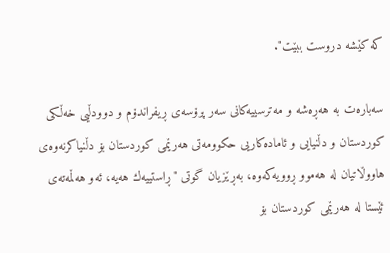كه‌ كێشه‌ دروست ببێت".

سه‌باره‌ت به‌ هه‌ڕه‌شه‌ و مه‌ترسییه‌كانی سه‌ر پرۆسه‌ی ڕیفراندۆم و دوودڵیی خه‌ڵكی كوردستان و دڵنیایی و ئاماده‌كاریی حكوومه‌تی هه‌رێمی كوردستان بۆ دڵنیاكرنه‌وه‌ی هاووڵاتیان له‌ هه‌موو ڕوویه‌كه‌وه‌، به‌ڕێزیان گوتی "ڕاستییه‌ك هه‌یه‌، ئه‌و هه‌ڵمه‌ته‌ی ئێستا له‌ هه‌رێمی كوردستان بۆ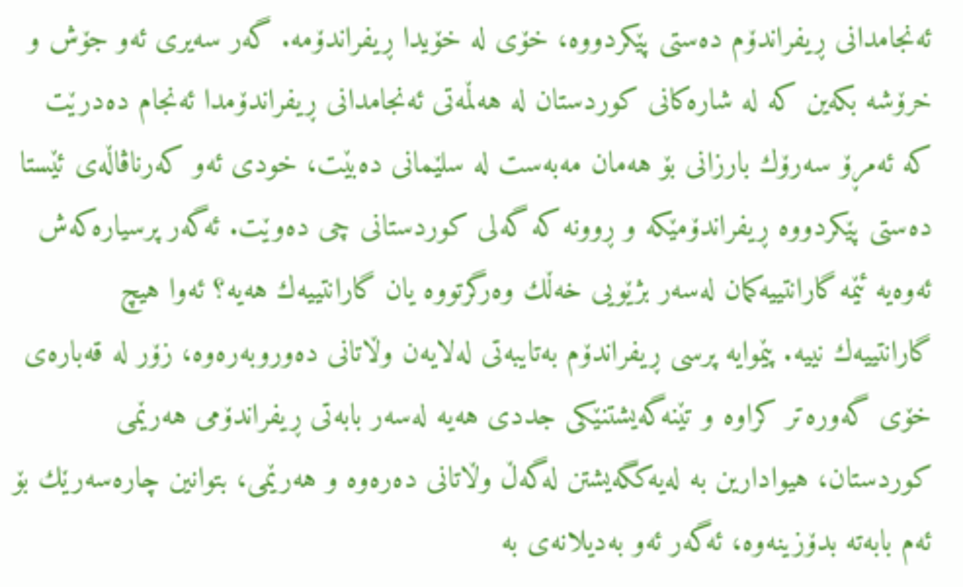ئه‌نجامدانی ڕیفراندۆم ده‌ستی پێكردووه‌، خۆی له‌ خۆیدا ڕیفراندۆمه‌. گه‌ر سه‌یری ئه‌و جۆش و خرۆشه‌ بكه‌ین كه‌ له‌ شاره‌كانی كوردستان له‌ هه‌ڵمه‌تی ئه‌نجامدانی ڕیفراندۆمدا ئه‌نجام ده‌درێت كه‌ ئه‌مڕۆ سه‌رۆك بارزانی بۆ هه‌مان مه‌به‌ست له‌ سلێمانی ده‌بێت، خودی ئه‌و كه‌رناڤاڵه‌ی ئێستا ده‌ستی پێكردووه‌ ڕیفراندۆمێكه‌ و ڕوونه‌ كه‌ گه‌لی كوردستانی چی ده‌وێت. ئه‌گه‌ر پرسیاره‌كه‌ش ئه‌وه‌یه‌ ئێمه‌ گارانتییه‌كمان له‌سه‌ر بژێویی خه‌ڵك وه‌رگرتووه‌ یان گارانتییه‌ك هه‌یه‌؟ ئه‌وا هیچ گارانتییه‌ك نییه‌. پێموایه‌ پرسی ڕیفراندۆم به‌تایبه‌تی له‌لایه‌ن وڵاتانی ده‌وروبه‌ره‌وه‌، زۆر له‌ قه‌باره‌ی خۆی گه‌وره‌تر كراوه‌ و تێنه‌گه‌یشتنێكی جددی هه‌یه‌ له‌سه‌ر بابه‌تی ڕیفراندۆمی هه‌رێمی كوردستان، هیوادارین به‌ له‌یه‌كگه‌یشتن له‌گه‌ڵ وڵاتانی ده‌ره‌وه‌ و هه‌رێمی، بتوانین چاره‌سه‌رێك بۆ ئه‌م بابه‌ته بدۆزینه‌وه‌‌، ئه‌گه‌ر ئه‌و به‌دیلانه‌ی به‌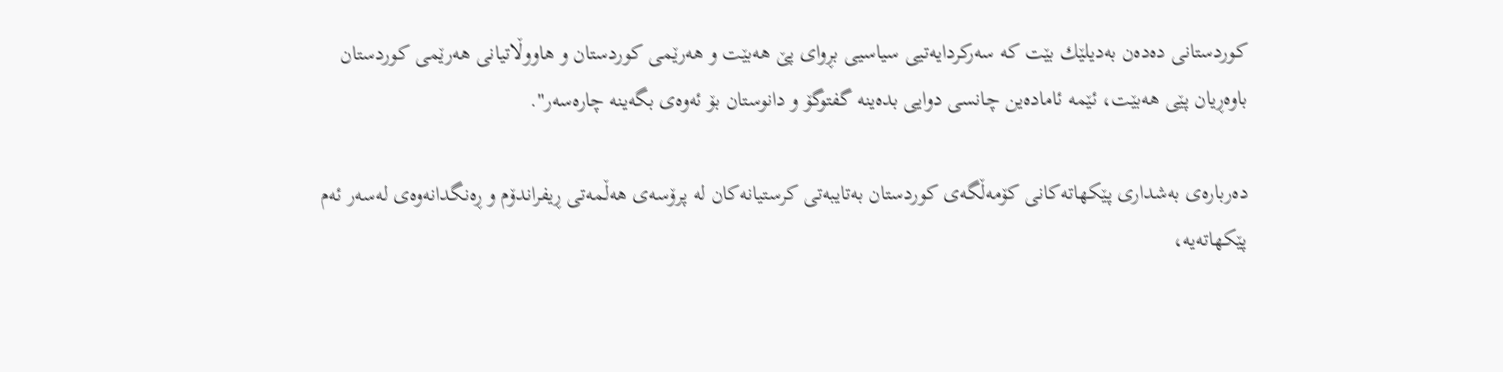كوردستانی ده‌ده‌ن به‌دیلێك بێت كه‌ سه‌ركردایه‌تیى سیاسیی بڕوای پێ هه‌بێت و هه‌رێمی كوردستان و هاووڵاتیانی هه‌رێمی كوردستان باوه‌ڕیان پێی هه‌بێت، ئێمه‌ ئاماده‌ین چانسى دوایى بده‌ینه‌ گفتوگۆ و دانوستان بۆ ئه‌وه‌ی بگه‌ینه‌ چاره‌سه‌ر".

ده‌رباره‌ی به‌شداری پێكهاته‌كانی كۆمه‌ڵگه‌ی كوردستان به‌تایبه‌تی كرستیانه‌كان له‌ پرۆسه‌ی هه‌ڵمه‌تی ڕیفراندۆم و ڕه‌نگدانه‌وه‌ی له‌سه‌ر ئه‌م پێكهاته‌یه‌،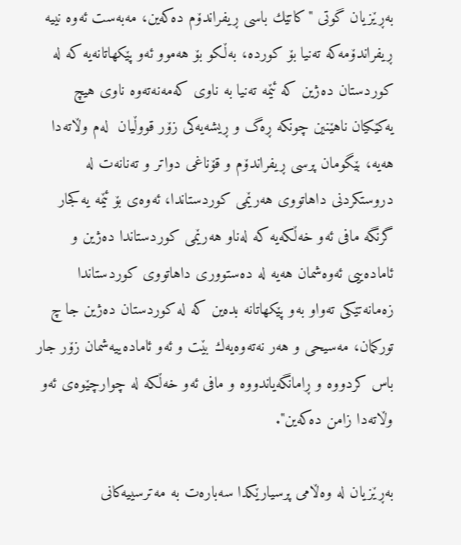به‌ڕێزیان گوتی "كاتێك‌ باسی ڕیفراندۆم ده‌كه‌ین، مه‌به‌ست ئه‌وه‌ نییه‌ ڕیفراندۆمه‌كه‌ ته‌نیا بۆ كورده‌، به‌ڵكو بۆ هه‌موو ئه‌و پێكهاتانه‌یه‌ كه ‌له‌ كوردستان ده‌ژین كه‌ ئێمه‌ ته‌نیا به‌ ناوی كه‌مه‌نه‌ته‌وه‌ ناوی هیچ یه‌كێكیان ناهێنین چونكه‌‌ ڕه‌گ و ڕیشه‌یه‌كی زۆر قووڵیان  له‌م وڵاته‌دا هه‌یه‌، بێگومان پرسی ڕیفراندۆم و قۆناغی دواتر و ته‌نانه‌ت له‌ دروستكردنی داهاتووی هه‌رێمی كوردستاندا، ئه‌وه‌ی بۆ ئێمه‌ یه‌كجار گرنگه‌ مافی ئه‌و خه‌ڵكه‌یه‌ كه‌ له‌ناو هه‌رێمی كوردستاندا ده‌ژین و ئاماده‌ییی ئه‌وه‌شمان هه‌یه‌ له‌ ده‌ستووری داهاتووی كوردستاندا زه‌مانه‌تێكی ته‌واو به‌و پێكهاتانه‌ بده‌ین كه‌ له‌ كوردستان ده‌ژین جا چ توركمان، مه‌سیحی و هه‌ر نه‌ته‌وه‌یه‌ك بێت و ئه‌و ئاماده‌ییه‌شمان زۆر جار باس كردووه‌ و ڕامانگه‌یاندووه‌ و مافی ئه‌و خه‌ڵكه‌ له‌ چوارچێوه‌ی ئه‌و وڵاته‌دا زامن ده‌كه‌ین".

به‌ڕێزیان له‌ وه‌ڵامی پرسیارێكدا سه‌باره‌ت به‌ مه‌ترسییه‌كانی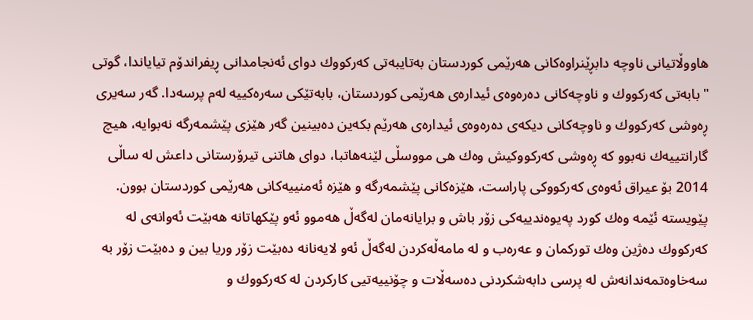هاووڵاتیانی ناوچه‌ دابڕێنراوه‌كانی هه‌رێمی كوردستان به‌تایبه‌تی كه‌ركووك دوای ئه‌نجامدانی ڕیفراندۆم تیایاندا، گوتی "بابه‌تی كه‌ركووك و ناوچه‌كانی ده‌ره‌وه‌ی ئیداره‌ی هه‌رێمی كوردستان، بابه‌تێكی سه‌ره‌كییه‌ له‌م پرسه‌دا. گه‌ر سه‌یری ڕه‌وشی كه‌ركووك و ناوچه‌كانی دیكه‌ی ده‌ره‌وه‌ی ئیداره‌ی هه‌رێم بكه‌ین ده‌بینین گه‌ر هێزی پێشمه‌رگه‌ نه‌بوایه‌، هیچ گارانتییه‌ك نه‌بوو كه‌ ڕه‌وشی كه‌ركووكیش وه‌ك هی مووسڵی لێنه‌هاتبا، دوای هاتنی تیرۆرستانی داعش له‌ ساڵی 2014 بۆ عیراق ئه‌وه‌ی كه‌ركووكی پاراست، هێزه‌كانی پێشمه‌رگه‌ و هێزه‌ ئه‌منییه‌كانی هه‌رێمی كوردستان بوون. پێویسته‌ ئێمه‌ وه‌ك كورد په‌یوه‌ندییه‌كی زۆر باش و برایانه‌مان له‌گه‌ڵ هه‌موو ئه‌و پێكهاتانه‌ هه‌بێت ئه‌وانه‌ی له‌ كه‌ركووك ده‌ژین وه‌ك توركمان و عه‌ره‌ب و له‌ مامه‌ڵه‌كردن له‌گه‌ڵ ئه‌و لایه‌نانه‌ ده‌بێت زۆر وریا بین و ده‌بێت زۆر به‌ سه‌خاوه‌تمه‌ندانه‌ش له‌ پرسی دابه‌شكردنی ده‌سه‌ڵات و چۆنییه‌تیی كاركردن له‌ كه‌ركووك و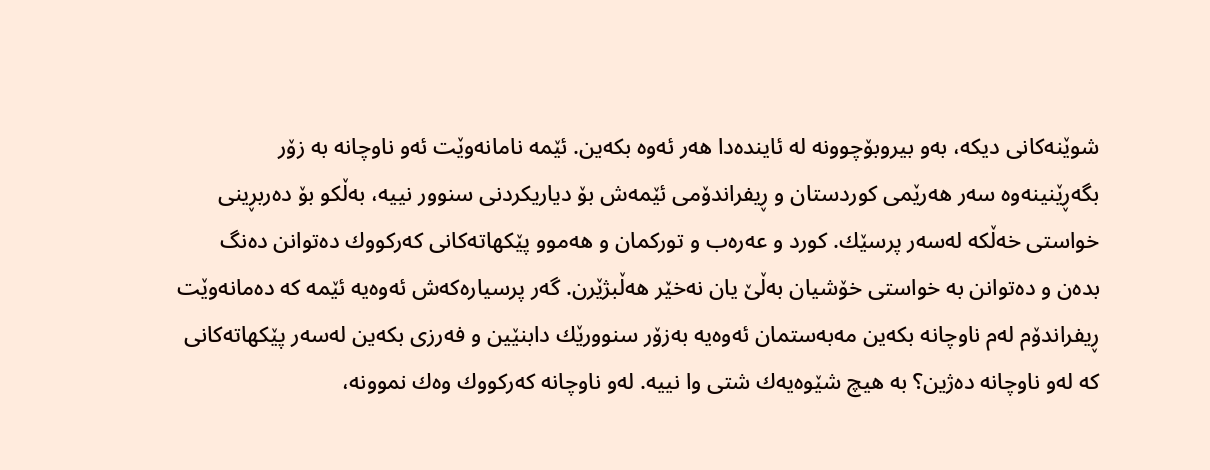شوێنه‌كانی دیكه‌، به‌و بیروبۆچوونه‌ له‌ ئاینده‌دا هه‌ر ئه‌وه‌ بكه‌ین. ئێمه‌ نامانه‌وێت ئه‌و ناوچانه‌ به‌ زۆر بگه‌ڕێنینه‌وه‌ سه‌ر هه‌رێمی كوردستان و ڕیفراندۆمی ئێمه‌ش بۆ دیاریكردنی سنوور نییه‌، به‌ڵكو بۆ ده‌ربڕینی خواستی خه‌ڵكه‌ له‌سه‌ر پرسێك. كورد و عه‌ره‌ب و توركمان و هه‌موو پێكهاته‌كانی كه‌ركووك ده‌توانن ده‌نگ بده‌ن و ده‌توانن به‌ خواستی خۆشیان به‌ڵێ یان نه‌خێر هه‌ڵبژێرن. گه‌ر پرسیاره‌كه‌ش ئه‌وه‌یه‌ ئێمه‌ كه‌ ده‌مانه‌وێت ڕیفراندۆم له‌م ناوچانه‌ بكه‌ین مه‌به‌ستمان ئه‌وه‌یه‌ به‌زۆر سنوورێك دابنێین و فه‌رزی بكه‌ین له‌سه‌ر پێكهاته‌كانی كه‌ له‌و ناوچانه‌ ده‌ژین؟ به ‌هیچ شێوه‌یه‌ك شتی وا نییه‌. له‌و ناوچانه‌ كه‌ركووك وه‌ك نموونه‌،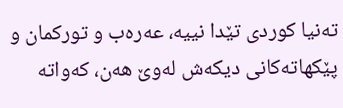ته‌نیا كوردی تێدا نییه‌، عه‌ره‌ب و توركمان و پێكهاته‌كانی دیكه‌ش له‌وێ هه‌ن، كه‌واته‌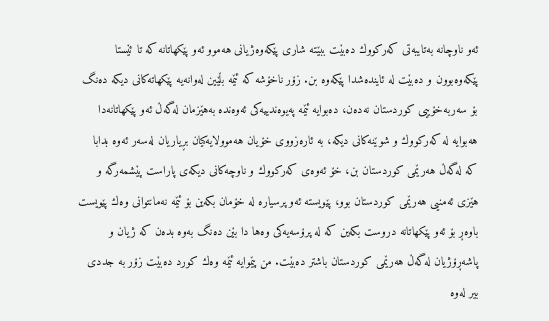ئه‌و ناوچانه‌ به‌تایبه‌تی كه‌ركووك ده‌بێت ببێته‌ شاری پێكه‌وه‌ژیانی هه‌موو ئه‌و پێكهاتانه‌ كه‌ تا ئێستا پێكه‌وه‌بوون و ده‌بێت له‌ ئاینده‌شدا پێكه‌وه‌ بن. زۆر ناخۆشه‌ كه‌ ئێمه‌ بڵێین له‌وانه‌یه‌ پێكهاته‌كانی دیكه‌ ده‌نگ بۆ سه‌ربه‌خۆییی كوردستان نه‌ده‌ن، ده‌بوایه‌ ئێمه‌ په‌یوه‌ندییه‌كی ئه‌وه‌نده‌ به‌هێزمان له‌گه‌ڵ ئه‌و پێكهاتانه‌دا هه‌بوایه‌ له‌ كه‌ركووك و شوێنه‌كانی دیكه‌، به‌ ئاره‌زووی خۆیان هه‌موولایه‌كیان بڕیاریان له‌سه‌ر ئه‌وه‌ بدابا كه‌ له‌گه‌ڵ هه‌رێمی كوردستان بن، خۆ ئه‌وه‌ی كه‌ركووك و ناوچه‌كانی دیكه‌ی پاراست پێشمه‌رگه‌ و هێزی ئه‌منیی هه‌رێمی كوردستان بوو، پێویسته‌ ئه‌و پرسیاره‌ له ‌خۆمان بكه‌ین بۆ ئێمه‌ نه‌مانتوانی وه‌ك پێویست باوه‌ڕ بۆ ئه‌و پێكهاتانه‌ دروست بكه‌ین كه‌ له‌ پرۆسه‌یه‌كی وه‌ها دا بێن ده‌نگ به‌وه‌ بده‌ن كه‌ ژیان و پاشه‌ڕۆژیان له‌گه‌ڵ هه‌رێمی كوردستان باشتر ده‌بێت. من پێموایه‌ ئێمه‌ وه‌ك كورد ده‌بێت زۆر به‌ جددی بیر له‌وه‌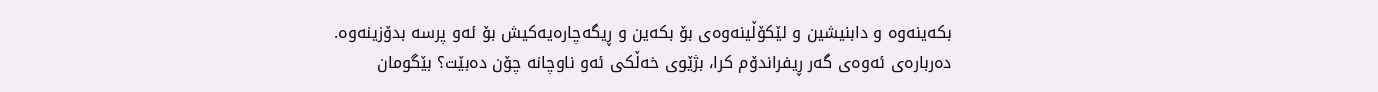بكه‌ینه‌وه‌ و دابنیشین و لێكۆڵینه‌وه‌ی بۆ بكه‌ین و ڕیگه‌چاره‌یه‌كیش بۆ ئه‌و پرسه‌ بدۆزینه‌وه‌. ده‌رباره‌ی ئه‌وه‌ی گه‌ر ڕیفراندۆم كرا، بژێوی خه‌ڵكی ئه‌و ناوچانه‌ چۆن ده‌بێت؟ بێگومان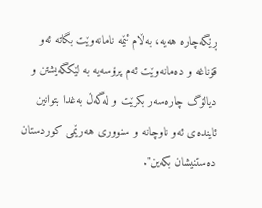ڕێگه‌چاره‌ هه‌یه‌، به‌ڵام ئێمه‌ نامانه‌وێت بگاته‌ ئه‌و قۆناغه‌ و ده‌مانه‌وێت ئه‌م پرۆسه‌یه‌ به‌ لێكگه‌یشتن و دیالۆگ چاره‌سه‌ر بكرێت و له‌گه‌ڵ به‌غدا بتوانین ئاینده‌ی ئه‌و ناوچانه‌ و سنووری هه‌رێمی كوردستان ده‌ستنیشان بكه‌ین".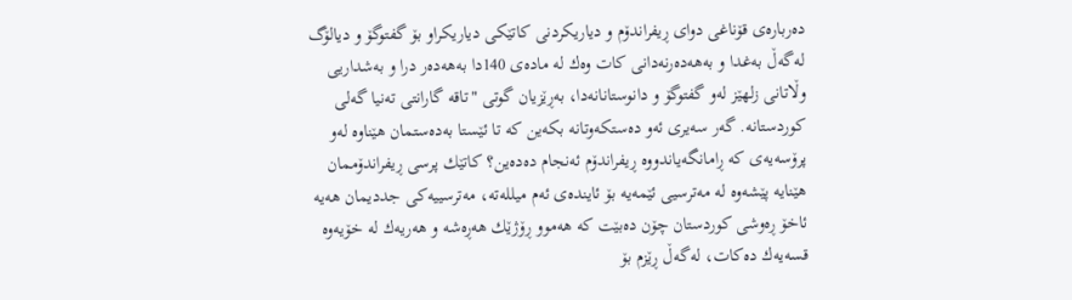ده‌رباره‌ی قۆناغی دوای ڕیفراندۆم و دیاریكردنی كاتێكی دیاریكراو بۆ گفتوگۆ و دیالۆگ له‌گه‌ڵ به‌غدا و به‌هه‌ده‌رنه‌دانی كات وه‌ك له‌ ماده‌ی 140دا به‌هه‌ده‌ر درا و به‌شداریی وڵاتانی زلهێز له‌و گفتوگۆ و دانوستانانه‌دا، به‌ڕێزیان گوتی "تاقه‌ گارانتی ته‌نیا گه‌لی كوردستانه‌. گه‌ر سه‌یری ئه‌و ده‌ستكه‌وتانه‌ بكه‌ین كه‌ تا ئێستا به‌ده‌ستمان هێناوه‌ له‌و پرۆسه‌یه‌ی كه‌ ڕامانگه‌یاندووه‌ ڕیفراندۆم ئه‌نجام ده‌ده‌ین؟ كاتێك پرسی ڕیفراندۆممان هێنایه‌ پێشه‌وه‌ له‌ مه‌ترسیی ئێمه‌یه‌ بۆ ئاینده‌ی ئه‌م میلله‌ته‌، مه‌ترسییه‌كی جددیمان هه‌یه‌ ئاخۆ ڕه‌وشی كوردستان چۆن ده‌بێت كه‌ هه‌موو ڕۆژێك هه‌ڕه‌شه‌ و هه‌ریه‌ك له‌ خۆیه‌وه‌ قسه‌یه‌ك ده‌كات، له‌گه‌ڵ ڕێزم بۆ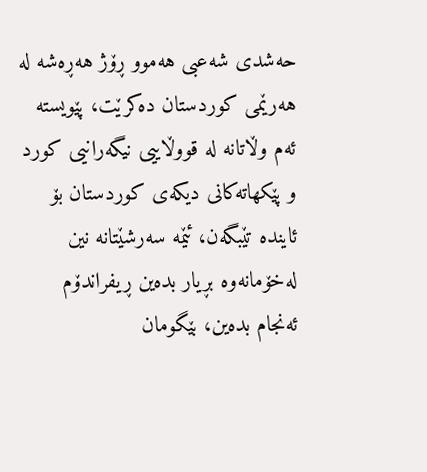حه‌شدی شه‌عبی هه‌موو ڕۆژ هه‌ڕه‌شه‌ له‌ هه‌رێمی كوردستان ده‌كرێت، پێویسته‌ ئه‌م وڵاتانه‌ له‌ قووڵاییى نیگه‌رانیی كورد و پێكهاته‌كانی دیكه‌ی كوردستان بۆ ئاینده‌ تێبگه‌ن، ئێمه‌ سه‌رشێتانه‌ نین له‌خۆمانه‌وه‌ بڕیار بده‌ین ڕیفراندۆم ئه‌نجام بده‌ین، بێگومان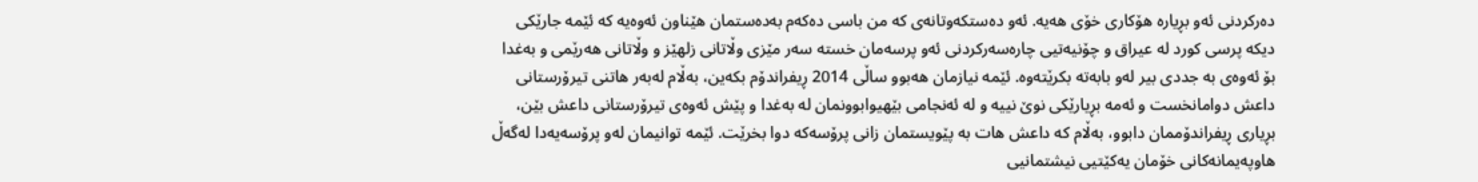ده‌ركردنی ئه‌و بڕیاره‌ هۆكاری خۆی هه‌یه‌. ئه‌و ده‌ستكه‌وتانه‌ی كه‌ من باسی ده‌كه‌م به‌ده‌ستمان هێناون ئه‌وه‌یه‌ كه‌ ئێمه‌ جارێكی دیكه‌ پرسی كورد له‌ عیراق و چۆنیه‌تیی چاره‌سه‌ركردنی ئه‌و پرسه‌مان‌ خسته‌ سه‌ر مێزی وڵاتانی زلهێز و وڵاتانی هه‌رێمی و به‌غدا بۆ ئه‌وه‌ی به‌ جددی بیر له‌و بابه‌ته‌ بكرێته‌وه‌. ئێمه‌ نیازمان هه‌بوو ساڵی 2014 ڕیفراندۆم بكه‌ین، به‌ڵام له‌به‌ر هاتنی تیرۆرستانی داعش دوامانخست و ئه‌مه‌ بڕیارێكی نوێ نییه‌ و له‌ ئه‌نجامی بێهیوابوونمان له‌ به‌غدا و پێش ئه‌وه‌ی تیرۆرستانی داعش بێن، بڕیاری ڕیفراندۆممان دابوو، به‌ڵام كه‌ داعش هات به‌ پێویستمان زانی پرۆسه‌كه‌ دوا بخرێت. ئێمه‌ توانیمان له‌و پرۆسه‌یه‌دا له‌گه‌ڵ هاوپه‌یمانه‌كانی خۆمان یه‌كێتیی نیشتمانیی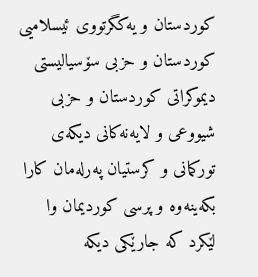كوردستان و یه‌كگرتووی ئیسلامیی كوردستان و حزبی سۆسیالیستى دیموكراتی كوردستان و حزبی شیووعی و لایه‌نه‌كانی دیكه‌ی توركمانی و كرستیان په‌رله‌مان كارا بكه‌ینه‌وه‌ و پرسی كوردیمان وا لێكرد كه‌ جارێكی دیكه‌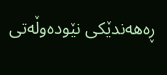ڕه‌هه‌ندێكى نێوده‌وڵه‌تی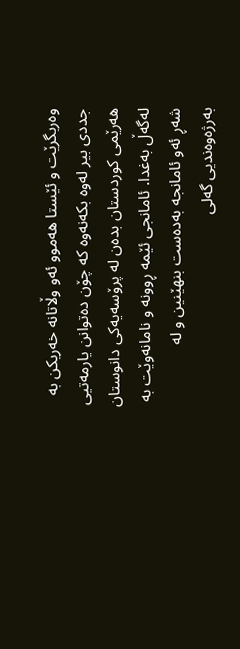وه‌ربگرێت و ئێستا هه‌موو ئه‌و وڵاتانه‌ خه‌ریكن به‌ جددی بیر له‌وه‌ بكه‌نه‌وه‌ كه‌ چۆن ده‌توانن یارمه‌تیی هه‌رێمی كوردستان بده‌ن له‌ پرۆسه‌یه‌كی دانوستان له‌گه‌ڵ به‌غدا. ئامانجی ئێمه‌ ڕوونه‌ و نامانه‌وێت به‌ شه‌ڕ ئه‌و ئامانجه‌ به‌ده‌ست بنهێنین و له‌ به‌رژه‌وه‌ندیی گه‌لی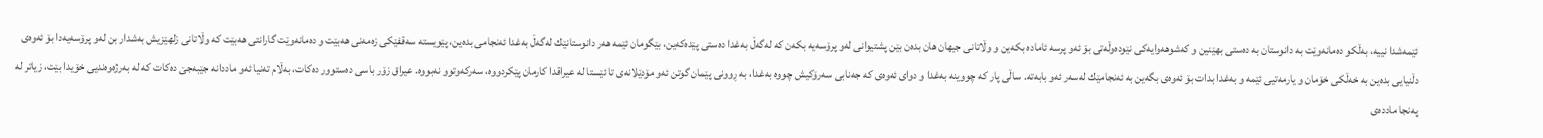ئێمه‌شدا نییه‌، به‌ڵكو ده‌مانه‌وێت به‌ دانوستان به‌ ده‌ستی بهێنین و كه‌شوهه‌وایه‌كی نێوده‌وڵه‌تی بۆ ئه‌و پرسه‌ ئاماده‌ بكه‌ین و وڵاتانی جیهان هان بده‌ن بێن پشتیوانی له‌و پرۆسه‌یه‌ بكه‌ن كه‌ له‌گه‌ڵ به‌غدا ده‌ستی پێده‌كه‌ین، بێگومان ئێمه‌ هه‌ر دانوستانێك له‌گه‌ڵ به‌غدا ئه‌نجامی بده‌ین، پێویسته‌ سه‌قفێكی زه‌مه‌نی هه‌بێت و ده‌مانه‌وێت گارانتی هه‌بێت كه‌ وڵاتانی زلهێزیش به‌شدار بن له‌و پرۆسه‌یه‌دا بۆ ئه‌وه‌ی دڵنیایی بده‌ین به‌ خه‌ڵكی خۆمان و یارمه‌تیی ئێمه‌ و به‌غدا بدات بۆ ئه‌وه‌ی بگه‌ین به‌ ئه‌نجامێك له‌سه‌ر ئه‌و بابه‌ته‌. ساڵی پار كه‌ چووینه‌ به‌غدا و دوای ئه‌وه‌ی كه‌ جه‌نابی سه‌رۆكیش چووه‌ به‌غدا، به‌ ڕوونی پێمان گوتن ئه‌و مۆدێلانه‌ی تا ئێستا له‌ عیراقدا كارمان پێكردووه‌، سه‌ركه‌وتوو نه‌بووه‌. عیراق زۆر باسی ده‌ستوور ده‌كات، به‌ڵام ته‌نیا ئه‌و ماددانه‌ جێبه‌جێ ده‌كات كه‌ له‌ به‌رژه‌وه‌ندیی خۆیدا بێت، زیاتر له‌ په‌نجا مادده‌ی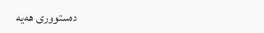ده‌ستووری هه‌یه‌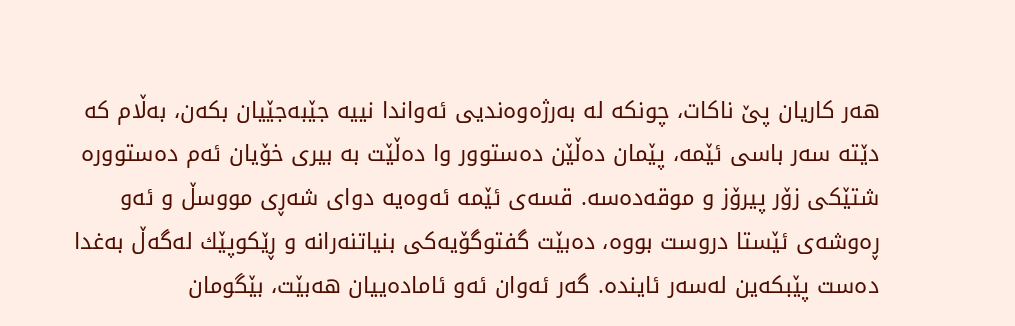هه‌ر كاریان پێ ناكات، چونكه‌ له‌ به‌رژه‌وه‌ندیی ئه‌واندا نییه‌ جێبه‌جێیان بكه‌ن، به‌ڵام كه‌ دێته‌ سه‌ر باسی ئێمه،‌ پێمان ده‌ڵێن ده‌ستوور وا ده‌ڵێت به‌ بیرى خۆیان ئه‌م ده‌ستووره‌ شتێكی زۆر پیرۆز و موقه‌ده‌سه‌. قسه‌ی ئێمه‌ ئه‌وه‌یه‌ دوای شه‌ڕی مووسڵ و ئه‌و ڕه‌وشه‌ی ئێستا دروست بووه‌، ده‌بێت گفتوگۆیه‌كی بنیاتنه‌رانه‌ و ڕێكوپێك له‌گه‌ڵ به‌غدا ده‌ست پێبكه‌ین له‌سه‌ر ئاینده. گه‌ر ئه‌وان ئه‌و ئاماده‌ییان هه‌بێت، بێگومان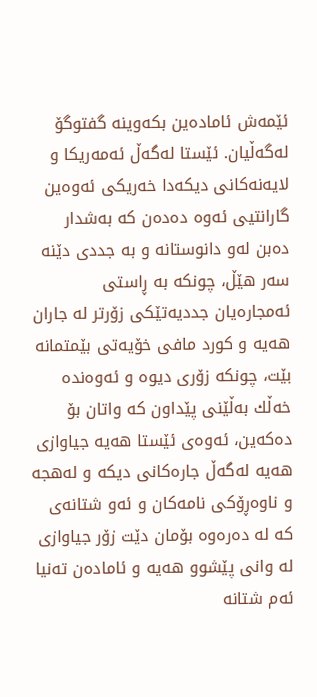ئێمه‌ش ئاماده‌ین بكه‌وینه‌ گفتوگۆ له‌گه‌ڵیان. ئێستا له‌گه‌ڵ ئه‌مه‌ریكا و لایه‌نه‌كانی دیكه‌دا خه‌ریكی ئه‌وه‌ین گارانتیی ئه‌وه‌ ده‌ده‌ن كه‌ به‌شدار ده‌بن له‌و دانوستانه‌ و به‌ جددی دێنه‌ سه‌ر هێڵ، چونكه‌ به ‌ڕاستی ئه‌مجاره‌یان جددیه‌تێكی زۆرتر له‌ جاران هه‌یه‌ و كورد مافى خۆیه‌تی بێمتمانه‌ بێت، چونكه‌ زۆری دیوه‌ و ئه‌وه‌نده‌ خه‌ڵك به‌ڵێنی پێداون كه‌ واتان بۆ ده‌كه‌ین، ئه‌وه‌ی ئێستا هه‌یه‌ جیاوازی هه‌یه‌ له‌گه‌ڵ جاره‌كانی دیكه‌ و له‌هجه‌ و ناوه‌ڕۆكی نامه‌كان و ئه‌و شتانه‌ی كه‌ له ‌ده‌ره‌وه‌ بۆمان دێت زۆر جیاوازی له‌ وانی پێشوو هه‌یه‌ و ئاماده‌ن ته‌نیا ئه‌م شتانه‌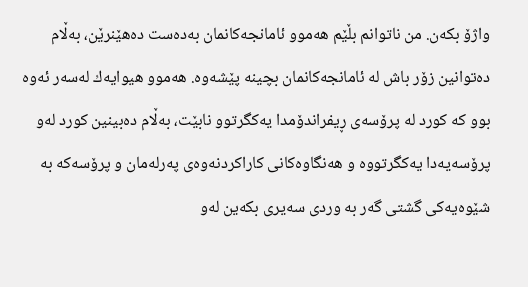واژۆ بكه‌ن. من ناتوانم بڵێم هه‌موو ئامانجه‌كانمان به‌ده‌ست ده‌هێنرێن، به‌ڵام ده‌توانین زۆر باش له‌ ئامانجه‌كانمان بچینه‌ پێشه‌وه‌. هه‌موو هیوایه‌ك له‌سه‌ر ئه‌وه‌ بوو كه‌ كورد له‌ پرۆسه‌ی ڕیفراندۆمدا یه‌كگرتوو نابێت، به‌ڵام ده‌بینین كورد له‌و پرۆسه‌یه‌دا یه‌كگرتووه‌ و هه‌نگاوه‌كانی كاراكردنه‌وه‌ی په‌رله‌مان و پرۆسه‌كه‌ به‌ شێوه‌یه‌كی گشتی گه‌ر به‌ وردی سه‌یری بكه‌ین له‌و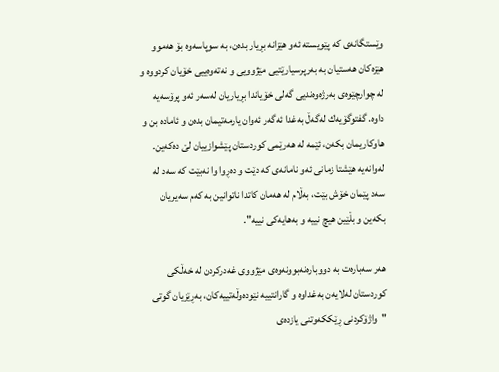وێستگانه‌ی كه‌ پێویسته‌ ئه‌و هێزانه‌ بڕیار بده‌ن، به‌ سوپاسه‌وه‌ بۆ هه‌موو هێزه‌كان هه‌ستیان به‌ به‌رپرسیارێتیی مێژوویی و نه‌ته‌وه‌ییی خۆیان كردووه‌ و له‌ چوارچێوه‌ی به‌رژه‌وه‌ندیی گه‌لی خۆیاندا بڕیاریان له‌سه‌ر ئه‌و پرۆسه‌یه‌ داوه‌. گفتوگۆیه‌ك له‌گه‌ڵ به‌غدا ئه‌گه‌ر ئه‌وان یارمه‌تیمان بده‌ن و ئاماده‌ بن و هاوكاریمان بكه‌ن، ئێمه‌ له‌ هه‌رێمی كوردستان پێشوازییان لێ ده‌كه‌ین. له‌وانه‌یه‌ هێشتا زمانی ئه‌و نامانه‌ی كه‌ دێت و ده‌ڕوا وا نه‌بێت كه‌ سه‌د له‌ سه‌د پێمان خۆش بێت، به‌ڵام له‌ هه‌مان كاتدا ناتوانین به‌ كه‌م سه‌یریان بكه‌ین و بڵێین هیچ نییه‌ و به‌هایه‌كی نییه‌".

هه‌ر سه‌باره‌ت به‌ دووباره‌نه‌بوونه‌وه‌ی مێژووی غه‌دركردن له‌ خه‌ڵكی كوردستان له‌لایه‌ن به‌غداوه‌ و گارانتییه‌ نێوده‌وڵه‌تییه‌كان، به‌ڕێزیان گوتی "واژۆكردنی ڕێككه‌وتنی یازده‌ی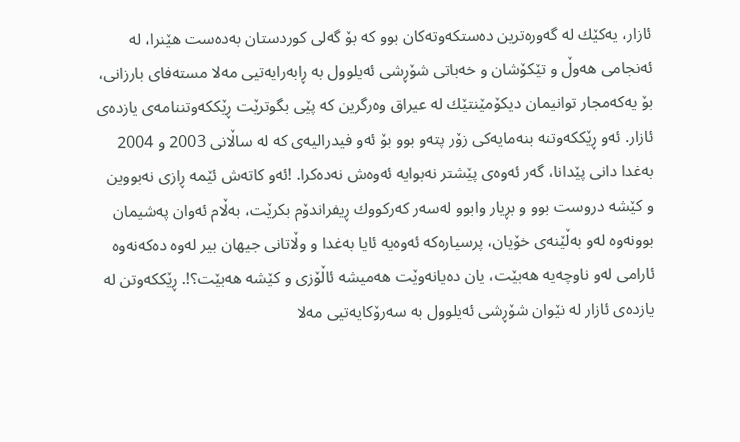ئازار، یه‌كێك له‌ گه‌وره‌ترین ده‌ستكه‌وته‌كان بوو كه‌ بۆ گه‌لی كوردستان به‌ده‌ست هێنرا، له‌ ئه‌نجامی هه‌وڵ و تێكۆشان و خه‌باتی شۆڕشی ئه‌یلوول به‌ ڕابه‌رایه‌تیی مه‌لا مسته‌فای بارزانی، بۆ یه‌كه‌مجار توانیمان دیكۆمێنتێك له‌ عیراق وه‌رگرین كه‌ پێی بگوترێت ڕێككه‌وتننامه‌ی یازده‌ی ئازار. ئه‌و ڕێككه‌وتنه‌ بنه‌مایه‌كی زۆر پته‌و بوو بۆ ئه‌و فیدرالیه‌ی كه‌ له‌ ساڵانی 2003 و 2004 به‌غدا دانی پێدانا، گه‌ر ئه‌وه‌ی پێشتر نه‌بوایه‌ ئه‌وه‌ش نه‌ده‌كرا. !ئه‌و كاته‌ش ئێمه‌ ڕازی نه‌بووین و كێشه‌ دروست بوو و بڕیار وابوو له‌سه‌ر كه‌ركووك ڕیفراندۆم بكرێت، به‌ڵام ئه‌وان په‌شیمان بوونه‌وه‌ له‌و به‌ڵێنه‌ی خۆیان، پرسیاره‌كه‌ ئه‌وه‌یه‌ ئایا به‌غدا و وڵاتانی جیهان بیر له‌وه‌ ده‌كه‌نه‌وه‌ ئارامی له‌و ناوچه‌یه‌ هه‌بێت، یان ده‌یانه‌وێت هه‌میشه‌ ئاڵۆزی و كێشه‌ هه‌بێت؟!. ڕێككه‌وتن له‌ یازده‌ی ئازار له‌ نێوان شۆڕشی ئه‌یلوول به‌ سه‌رۆكایه‌تیی مه‌لا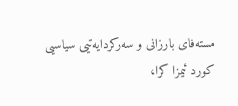مسته‌فای بارزانی و سه‌ركردایه‌تیی سیاسیی كورد ئیمزا كرا،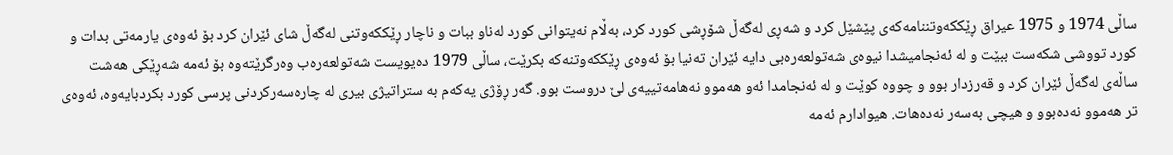ساڵی 1974 و 1975 عیراق ڕێككه‌وتننامه‌كه‌ی پێشێل كرد و شه‌ڕی له‌گه‌ڵ شۆڕشی كورد كرد، به‌ڵام نه‌یتوانی كورد له‌ناو ببات و ناچار ڕێككه‌وتنی له‌گه‌ڵ شای ئێران كرد بۆ ئه‌وه‌ی یارمه‌تی بدات و كورد تووشی شكه‌ست ببێت و له‌ ئه‌نجامیشدا نیوه‌ی شه‌تولعه‌ره‌بی دایه‌ ئێران ته‌نیا بۆ ئه‌وه‌ی ڕێككه‌وتنه‌كه‌ بكرێت، ساڵی 1979 ده‌یویست شه‌تولعه‌ره‌ب وه‌رگرێته‌وه‌ بۆ ئه‌مه‌ شه‌ڕێكی هه‌شت ساڵه‌ی له‌گه‌ڵ ئێران كرد و قه‌رزدار بوو و چووه‌ كوێت و له‌ ئه‌نجامدا ئه‌و هه‌موو نه‌هامه‌تییه‌ی لێ دروست بوو. گه‌ر ڕۆژی یه‌كه‌م به‌ ستراتیژی بیری له‌ چاره‌سه‌ركردنی پرسی كورد بكردبایه‌وه‌، ئه‌وه‌ی تر هه‌موو نه‌ده‌بوو و هیچی به‌سه‌ر نه‌ده‌هات. هیوادارم ئه‌مه‌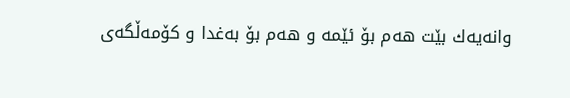وانه‌یه‌ك بێت هه‌م بۆ ئێمه‌ و هه‌م بۆ به‌غدا و كۆمه‌ڵگه‌ی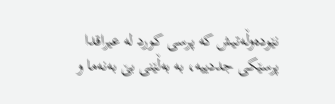نێوده‌وڵه‌تیش كه‌ پرسی كورد له‌ عیراقدا پرسێكی جددییه‌، به‌ به‌ڵێنی بێ به‌نه‌ما و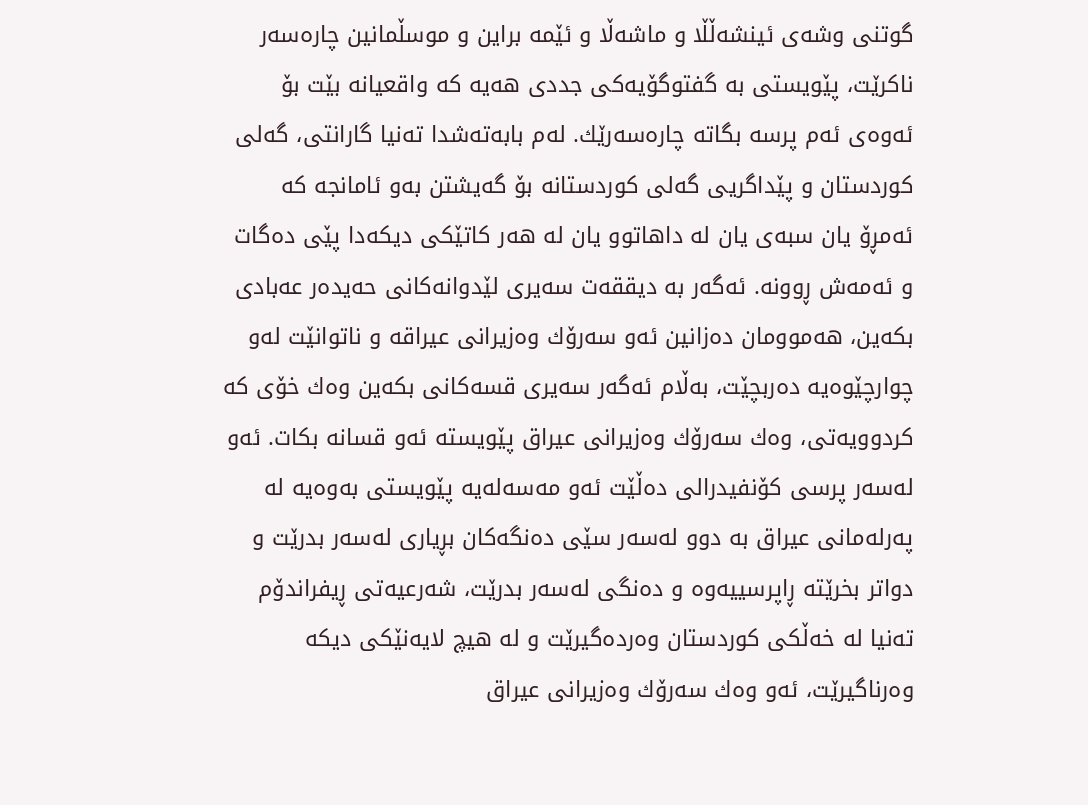گوتنی وشه‌ی ئینشه‌ڵڵا و ماشه‌ڵا و ئێمه‌ براین و موسڵمانین چاره‌سه‌ر ناكرێت، پێویستی به‌ گفتوگۆیه‌كی جددی هه‌یه‌ كه‌ واقعیانه‌ بێت بۆ ئه‌وه‌ی ئه‌م پرسه‌ بگاته‌ چاره‌سه‌رێك. له‌م بابه‌ته‌شدا ته‌نیا گارانتی، گه‌لی كوردستان و پێداگریی گه‌لی كوردستانه‌ بۆ گه‌یشتن به‌و ئامانجه‌ كه‌ ئه‌مڕۆ یان سبه‌ی یان له‌ داهاتوو یان له‌ هه‌ر كاتێكی دیكه‌دا پێی ده‌گات و ئه‌مه‌ش ڕوونه‌. ئه‌گه‌ر به‌ دیققه‌ت سه‌یری لێدوانه‌كانی حه‌یده‌ر عه‌بادی بكه‌ین، هه‌موومان ده‌زانین ئه‌و سه‌رۆك وه‌زیرانی عیراقه‌ و ناتوانێت له‌و چوارچێوه‌یه‌ ده‌ربچێت، به‌ڵام ئه‌گه‌ر سه‌یری قسه‌كانی بكه‌ین وه‌ك خۆی كه‌ كردوویه‌تی، وه‌ك سه‌رۆك وه‌زیرانی عیراق پێویسته‌ ئه‌و قسانه‌ بكات. ئه‌و له‌سه‌ر پرسی كۆنفیدرالی ده‌ڵێت ئه‌و مه‌سه‌له‌یه‌ پێویستی به‌وه‌یه‌ له‌ په‌رله‌مانی عیراق به‌ دوو له‌سه‌ر سێی ده‌نگه‌كان بڕیاری‌ له‌سه‌ر بدرێت و دواتر بخرێته‌ ڕاپرسییه‌وه‌ و ده‌نگی له‌سه‌ر بدرێت، شه‌رعیه‌تی ڕیفراندۆم ته‌نیا له‌ خه‌ڵكی كوردستان وه‌رده‌گیرێت و له‌ هیچ لایه‌نێكی دیكه‌ وه‌رناگیرێت، ئه‌و وه‌ك سه‌رۆك وه‌زیرانی عیراق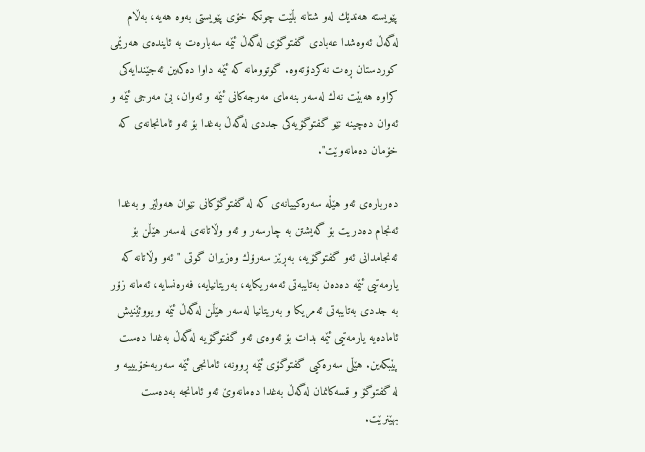پێویسته‌ هه‌ندێك له‌و شتانه‌ بڵێت چونكه‌ خۆی پێویستی به‌وه‌ هه‌یه‌، به‌ڵام له‌گه‌ڵ ئه‌وه‌شدا عه‌بادی گفتوگۆی له‌گه‌ڵ ئێمه‌ سه‌باره‌ت به‌ ئاینده‌ی هه‌رێمی كوردستان ڕه‌ت نه‌كردۆته‌وه‌. گوتوومانه‌ كه‌ ئێمه‌ داوا ده‌كه‌ین ئه‌جێندایه‌كی كراوه‌ هه‌بێت نه‌ك له‌سه‌ر بنه‌مای مه‌رجه‌كانی ئێمه‌ و ئه‌وان، بێ مه‌رجی ئێمه‌ و ئه‌وان ده‌چینه‌ نێو گفتوگۆیه‌كی جددی له‌گه‌ڵ به‌غدا بۆ ئه‌و ئامانجانه‌ی كه‌ خۆمان ده‌مانه‌وێت".

ده‌رباره‌ی ئه‌و هێڵه‌ سه‌ره‌كییانه‌ی كه‌ له‌ گفتوگۆكانی نێوان هه‌ولێر و به‌غدا ئه‌نجام ده‌دریت بۆ گه‌یشتن به‌ چارسه‌ر و ئه‌و وڵاتانه‌ی له‌سه‌ر هێڵن بۆ ئه‌نجامدانی ئه‌و گفتوگۆیه‌، به‌ڕێز سه‌رۆك وه‌زیران گوتی "ئەو وڵاتانە کە یارمەتیی ئێمە دەدەن بەتایبەتی ئەمه‌ریکایە، بەریتانیایە، فەرەنسایە، ئەمانە زۆر بە جددی بەتایبەتی ئەمریکا و بەریتانیا لەسەر هێڵن لەگەڵ ئێمە و یووئێنیش ئاماده‌یه‌ یارمەتیی ئێمە بدات بۆ ئەوەی ئەو گفتوگۆیە لەگەڵ بەغدا دەست پێبکەین. هێڵی سەرەکیی گفتوگۆی ئێمە ڕوونە، ئامانجى ئێمە سەربەخۆیییە و لە گفتوگۆ و قسەکانمان لەگەڵ بەغدا دەمانەوێ ئەو ئامانجه‌ به‌ده‌ست بهێنرێت.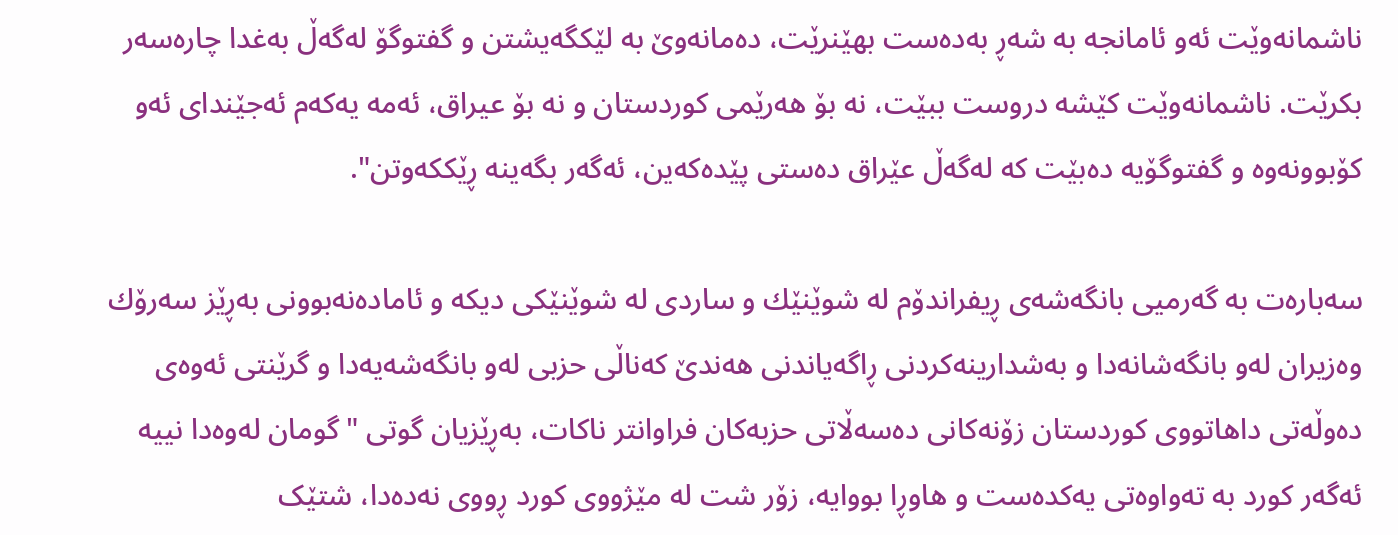ناشمانەوێت ئەو ئامانجه‌ بە شەڕ به‌ده‌ست بهێنرێت، دەمانەوێ بە لێکگەیشتن و گفتوگۆ لەگەڵ بەغدا چارەسەر بکرێت. ناشمانەوێت کێشە دروست ببێت، نە بۆ هەرێمی کوردستان و نە بۆ عیراق، ئەمە یەکەم ئەجێندای ئەو کۆبوونەوە و گفتوگۆیە دەبێت کە لەگەڵ عێراق دەستی پێدەکەین، ئەگەر بگەینە ڕێککەوتن".

سه‌باره‌ت به‌ گه‌رمیی بانگه‌شه‌ی ڕیفراندۆم له‌ شوێنێك و ساردی له‌ شوێنێكی دیكه‌ و ئاماده‌نه‌بوونی به‌ڕێز سه‌رۆك وه‌زیران له‌و بانگه‌شانه‌دا و به‌شدارینه‌كردنی ڕاگه‌یاندنی هه‌ندێ كه‌ناڵی حزبی له‌و بانگه‌شه‌یه‌دا و گرێنتی ئه‌وه‌ی ده‌وڵه‌تی داهاتووی كوردستان زۆنه‌كانی ده‌سه‌ڵاتی حزبه‌كان فراوانتر ناكات، به‌ڕێزیان گوتی "گومان لەوەدا نییە ئەگەر کورد بە تەواوەتی یەکدەست و هاوڕا بووایە، زۆر شت لە مێژووی کورد ڕووی نەدەدا، شتێک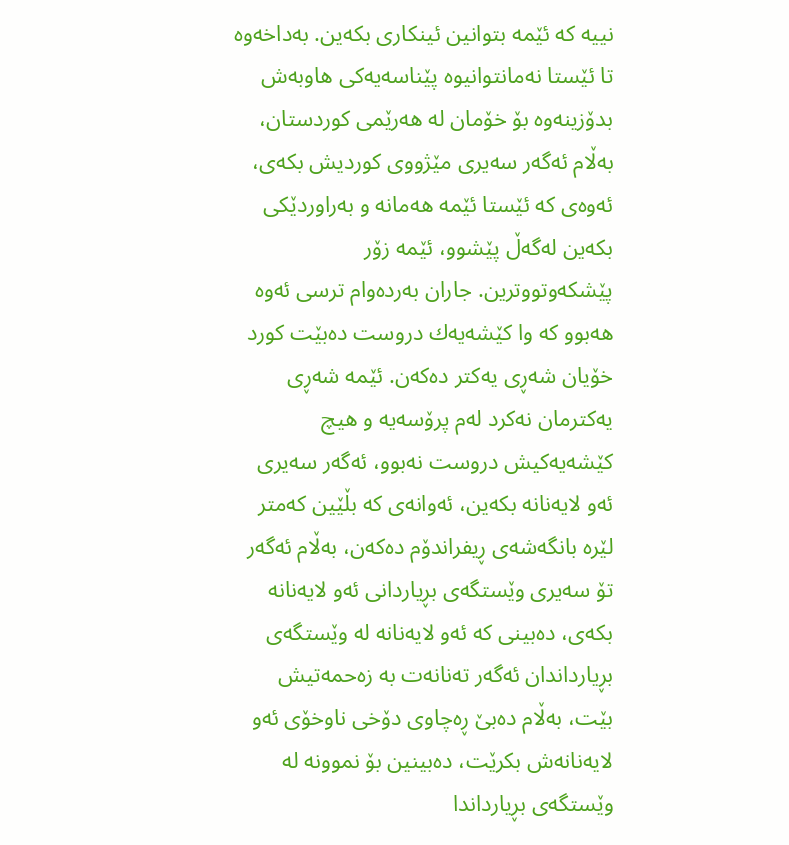نییە کە ئێمە بتوانین ئینکاری بکەین. بەداخەوە تا ئێستا نەمانتوانیوە پێناسەیەکی هاوبەش بدۆزینەوە بۆ خۆمان لە هەرێمی کوردستان، بەڵام ئەگەر سەیری مێژووی کوردیش بکەی، ئەوەی کە ئێستا ئێمە هەمانە و بەراوردێکی بکەین لەگەڵ پێشوو، ئێمە زۆر پێشکەوتووترین. جاران به‌رده‌وام ترسی ئەوە هەبوو کە وا كێشه‌یه‌ك دروست دەبێت کورد خۆیان شەڕی یەکتر دەکەن. ئێمە شەڕی یەکترمان نەکرد لەم پرۆسەیە و هیچ کێشەیەکیش دروست نەبوو، ئەگەر سەیری ئەو لایەنانە بکەین، ئەوانەی کە بڵێین کەمتر لێرە بانگەشەی ڕیفراندۆم دەکەن، بەڵام ئەگەر تۆ سەیری وێستگه‌ى بڕیاردانی ئەو لایەنانە بکەی، دەبینی کە ئەو لایەنانە لە وێستگه‌ى بڕیارداندان ئەگەر تەنانەت بە زەحمەتیش بێت، بەڵام دەبێ ڕەچاوی دۆخى ناوخۆی ئەو لایەنانەش بکرێت، دەبینین بۆ نموونه‌ لە وێستگه‌ى بڕیارداندا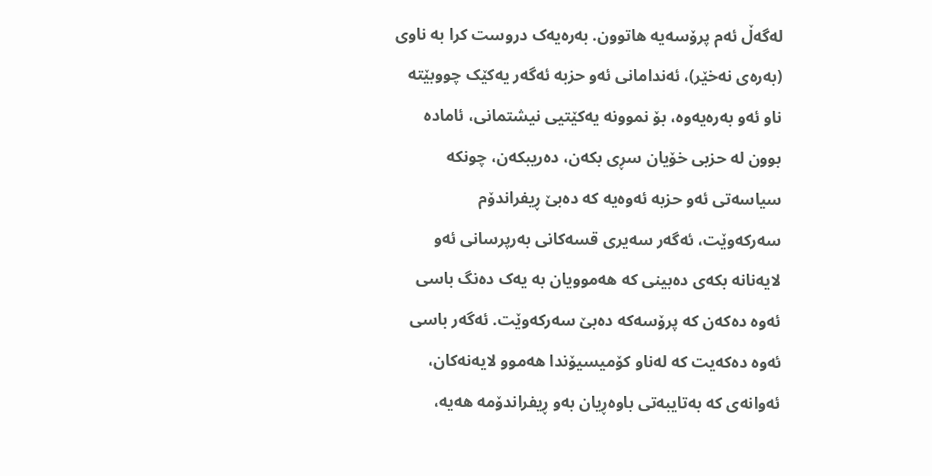لەگەڵ ئەم پرۆسەیە هاتوون. بەرەیەک دروست کرا بە ناوی (بەرەی نەخێر)، ئەندامانی ئەو حزبە ئەگەر یەکێک چووبێتە ناو ئه‌و به‌ره‌یه‌وه‌، بۆ نموونه‌ یەکێتیی نیشتمانی، ئاماده‌ بوون لە حزبی خۆیان سڕى بکەن، دەریبکەن، چونکە سیاسەتی ئەو حزبە ئەوەیە کە دەبێ ڕیفراندۆم سەرکەوێت، ئەگەر سەیری قسەکانی بەرپرسانی ئەو لایەنانە بکەی دەبینی کە هەموویان بە یەک دەنگ باسی ئەوە دەکەن کە پرۆسەکە دەبێ سەرکەوێت. ئەگەر باسی ئەوە دەکەیت کە لەناو کۆمیسیۆندا هەموو لایەنەکان، ئەوانەی کە بەتایبەتی باوەڕیان بەو ڕیفراندۆمە هەیە،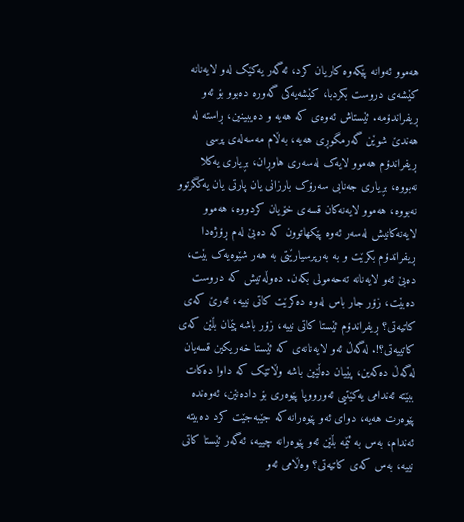هەموو ئەوانە پێکەوە کاریان کرد، ئەگەر یەکێک لەو لایەنانە کێشەی دروست بکردبا، کێشەیەکی گەورە دەبوو بۆ ئەو ڕیفراندۆمە. ئێستاش ئەوەی کە هەیە و دەیبینین، ڕاستە لە هەندێ شوێن گەرمگوڕی هەیە، بەڵام مەسەلەی پرسی ڕیفراندۆم هەموو لایەک لەسەری هاوڕان، بڕیاری یەکلا نەبووە، بڕیاری جەنابی سەرۆک بارزانی یان پارتی یان یەکگرتوو نەبووە، هەموو لایەنەکان قسەی خۆیان کردووە، هەموو لایەنەکانیش لەسەر ئەوە پێکهاتوون کە دەبێ لەم ڕۆژەدا ڕیفراندۆم بکرێت و بە بەرپرسیارێتی بە هەر شێوەیەک بێت، دەبێ ئەو لایەنانە تەحەمولی بکەن. دەوڵەتیش کە دروست دەبێت، زۆر جار باس لەوە دەکرێت کاتی نییە، ئەرێ کەی کاتیەتی؟ ڕیفراندۆم ئێستا کاتی نییە، زۆر باشە پێمان بڵێن کەی کاتییەتی؟!. لەگەڵ ئەو لایەنانەی کە ئێستا خەریکین قسەیان لەگەڵ دەکەین، پێیان دەڵێین باشە وڵاتێک کە داوا دەکات ببێتە ئەندامی یەکێتیی ئەورووپا پێوەری بۆ دادەنێن، ئەوەندە پێوەرت هەیە، دوای ئەو پێوەرانە کە جێبەجێت کرد دەبیتە ئەندام، بەس بە ئێمە بڵێن ئەو پێوەرانە چییە، ئەگەر ئێستا كاتى نییە، بەس کەی كاتیه‌تى؟ وەڵامی ئەو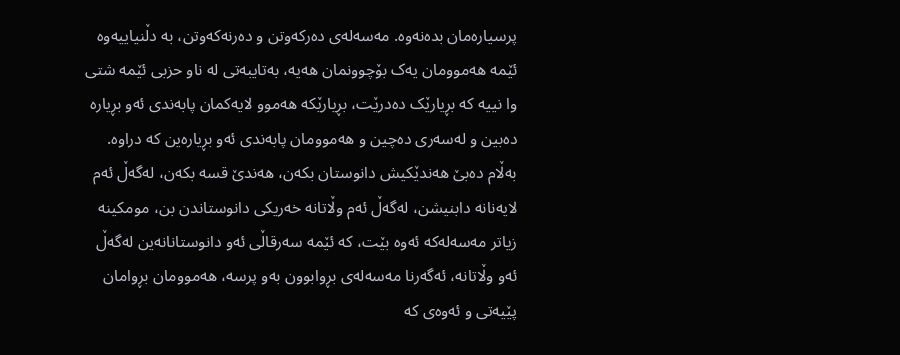پرسیارەمان بدەنەوە. مەسەلەی دەرکەوتن و دەرنەکەوتن، بە دڵنیاییەوە ئێمە هەموومان یەک بۆچوونمان هەیە، بەتایبەتی لە ناو حزبی ئێمە شتی وا نییە کە بڕیارێک دەدرێت، بڕیارێکە هەموو لایەکمان پابەندی ئەو بڕیارە دەبین و لەسەری دەچین و هەموومان پابەندی ئەو بڕیارەین کە دراوە. بەڵام دەبێ هەندێکیش دانوستان بکەن، هەندێ قسە بکەن، لەگەڵ ئەم لایەنانە دابنیشن، لەگەڵ ئەم وڵاتانە خەریکی دانوستاندن بن، مومکینە زیاتر مەسەلەکە ئەوە بێت، کە ئێمە سەرقاڵی ئەو دانوستانانەین لەگەڵ ئەو وڵاتانە، ئەگەرنا مەسەلەی بڕوابوون بەو پرسه‌، هەموومان بڕوامان پێیەتی و ئەوەی کە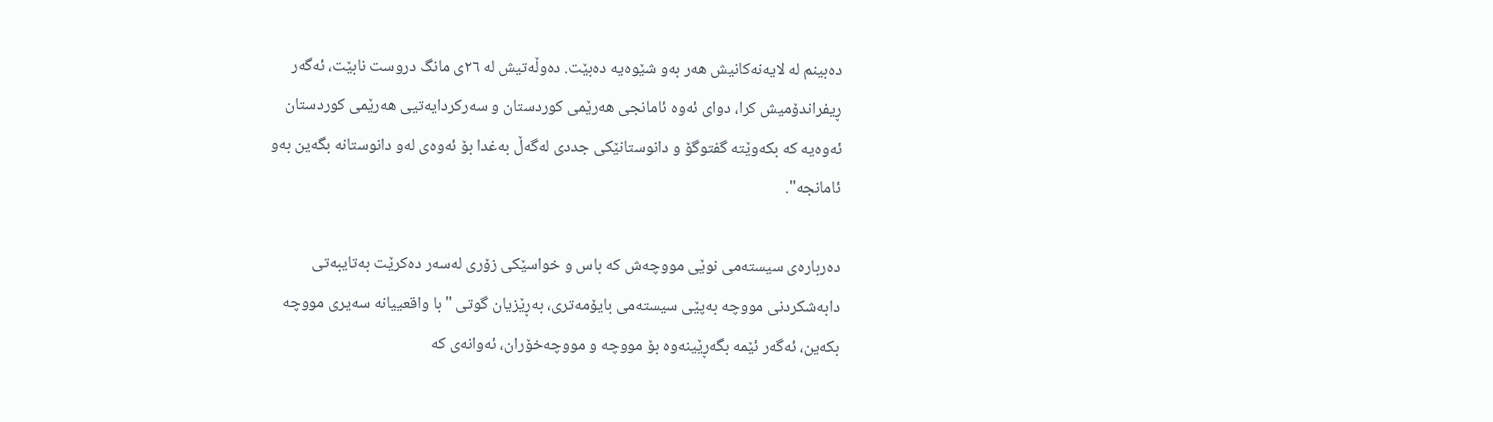دەبینم لە لایەنەکانیش هەر بەو شێوەیە دەبێت. دەوڵەتیش لە ٢٦ی مانگ دروست نابێت، ئەگەر ڕیفراندۆمیش کرا، دوای ئەوە ئامانجی هەرێمی کوردستان و سەرکردایەتیی هەرێمی کوردستان ئەوەیە کە بکەوێتە گفتوگۆ و دانوستانێکی جددی لەگەڵ بەغدا بۆ ئەوەی لەو دانوستانە بگەین بەو ئامانجە".

ده‌رباره‌ی سیسته‌می نوێی مووچه‌ش كه‌ باس و خواسێكی زۆری له‌سه‌ر ده‌كرێت به‌تایبه‌تی دابه‌شكردنی مووچه‌ به‌پێی سیسته‌می بایۆمه‌تری، به‌ڕێزیان گوتی "با واقعییانە سەیری مووچە بکەین، ئەگەر ئێمە بگەڕێینەوە بۆ مووچە و مووچەخۆران، ئەوانەی کە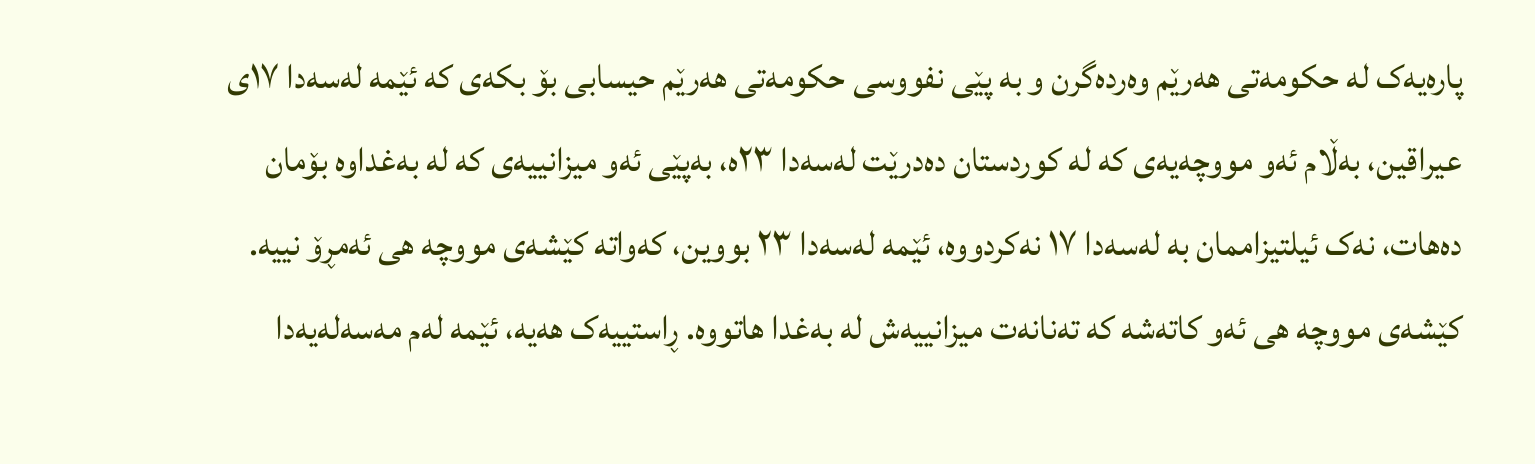پارەیەک لە حکومەتی هەرێم وەردەگرن و بە پێی نفووسی حکومەتی هەرێم حیسابی بۆ بکەی کە ئێمە لەسەدا ١٧ی عیراقین، بەڵام ئەو مووچەیەی کە لە کوردستان دەدرێت لەسەدا ٢٣ە، بەپێی ئەو میزانییەی کە لە بەغداوە بۆمان دەهات، نەک ئیلتیزاممان بە لەسەدا ١٧ نەکردووە، ئێمە لەسەدا ٢٣ بووین، کەواتە کێشەی مووچە هی ئەمڕۆ نییە. کێشەی مووچە هی ئەو کاتەشە کە تەنانەت میزانییەش لە بەغدا هاتووە. ڕاستییەک هەیە، ئێمە لەم مەسەلەیەدا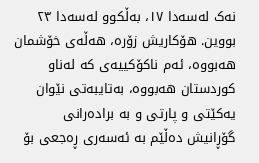نەک لەسەدا ١٧، بەڵکوو لەسەدا ٢٣ بووین. هۆکاریش زۆرە، هەڵەی خۆشمان هەبووە، ئەم ناكۆكییه‌ی کە لەناو کوردستان هەبووە، بەتایبەتی نێوان یەکێتی و پارتی و بە برادەرانی گۆڕانیش دەڵێم بە ئەسەری ڕەجعی بۆ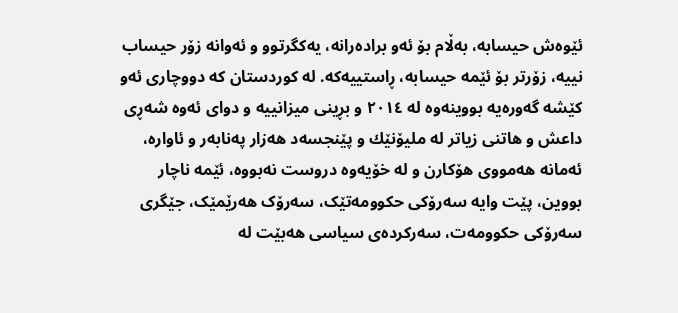ئێوەش حیسابە، بەڵام بۆ ئەو برادەرانە، یەکگرتوو و ئەوانە زۆر حیساب نییە، زۆرتر بۆ ئێمە حیسابە، ڕاستییه‌كه‌. لە کوردستان کە دووچاری ئەو کێشە گەورەیە بووینه‌وه‌ لە ٢٠١٤ و بڕینی میزانییە و دوای ئەوە شەڕی داعش و هاتنی زیاتر له‌ ملیۆنێك و پێنجسه‌د هه‌زار په‌نابه‌ر و ئاواره‌، ئەمانە هەمووی هۆکارن و لە خۆیەوە دروست نەبووە، ئێمە ناچار بووین، پێت وایه‌ سەرۆکی حکوومەتێک، سەرۆک هەرێمێک، جێگری سەرۆکی حکوومەت، سەرکردەی سیاسی هەبێت لە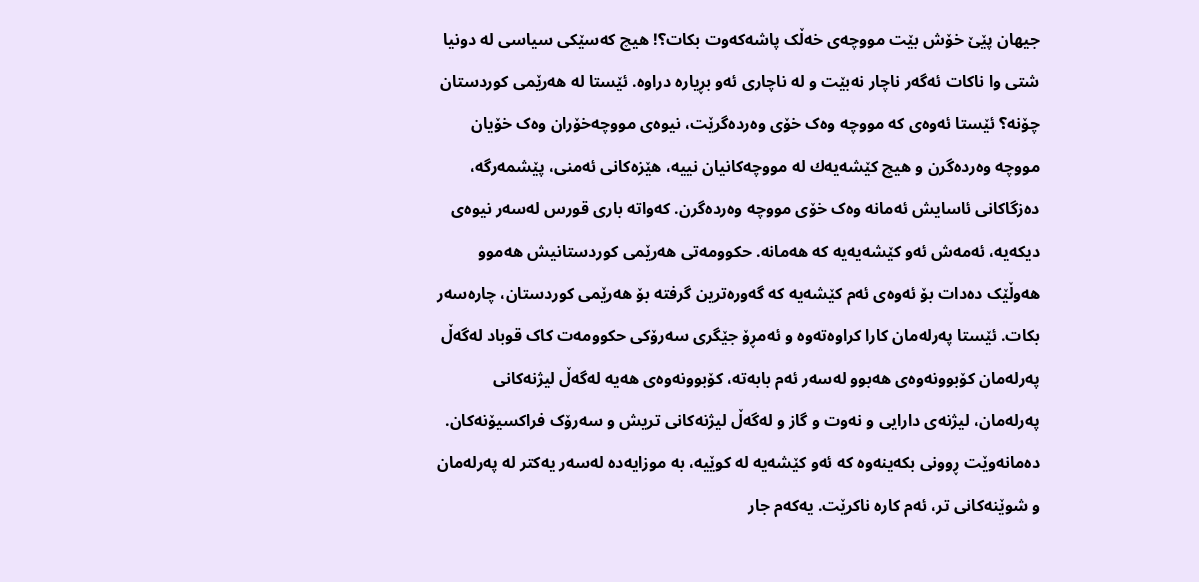جیهان پێێ خۆش بێت مووچەی خەڵک پاشەکەوت بکات؟! هیچ کەسێکی سیاسی لە دونیا شتی وا ناکات ئەگەر ناچار نەبێت و لە ناچاری ئەو بڕیارە دراوە. ئێستا لە هەرێمی کوردستان چۆنە؟ ئێستا ئەوەی کە مووچە وەک خۆی وەردەگرێت، نیوەی مووچەخۆران وەک خۆیان مووچە وەردەگرن و هیچ كێشه‌یه‌ك لە مووچەکانیان نییە، هێزەکانی ئەمنی، پێشمەرگە، دەزگاکانی ئاسایش ئەمانە وەک خۆی مووچە وەردەگرن. کەواتە باری قورس لەسەر نیوەی دیکەیە، ئەمەش ئەو کێشەیەیە کە هەمانە. حکوومەتی هەرێمی کوردستانیش هەموو هەوڵێک دەدات بۆ ئەوەی ئەم كێشه‌یه‌ کە گەورەترین گرفتە بۆ هەرێمی کوردستان، چارەسەر بکات. ئێستا پەرلەمان کارا کراوەتەوە و ئەمڕۆ جێگری سەرۆکی حکوومەت کاک قوباد لەگەڵ پەرلەمان کۆبوونەوەی هەبوو لەسەر ئەم بابەتە، کۆبوونەوەی هەیە لەگەڵ لیژنەکانی پەرلەمان، لیژنەی دارایی و نەوت و گاز و لەگەڵ لیژنەکانی تریش و سەرۆک فراکسیۆنەکان. دەمانەوێت ڕوونی بكه‌ینه‌وه‌ کە ئەو کێشەیە لە کوێیە، بە موزایەدە لەسەر یەکتر لە پەرلەمان و شوێنەکانی تر، ئه‌م كاره‌ ناکرێت. یەکەم جار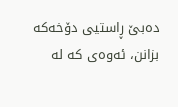دەبێ ڕاستیی دۆخه‌كه‌ بزانن، ئەوەی کە لە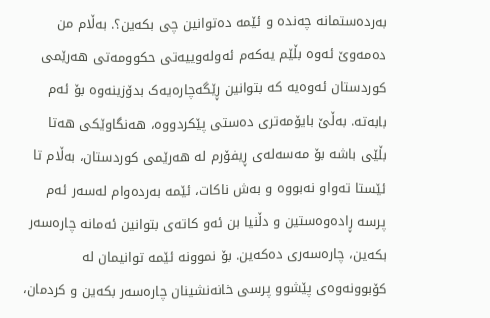بەردەستمانە چەندە و ئێمە دەتوانین چی بکەین؟. بەڵام من دەمەوێ ئەوە بڵێم یەکەم ئەولەوییەتی حکوومەتی هەرێمی کوردستان ئەوەیە کە بتوانین ڕێگەچارەیەک بدۆزینەوە بۆ ئەم بابەتە. بەڵێ بایۆمەتری دەستی پێکردووە، هەنگاوێکی هەتا بڵێی باشە بۆ مەسەلەی ڕیفۆرم لە هەرێمی کوردستان، بەڵام تا ئێستا تەواو نەبووە و به‌ش ناكات، ئێمە بەردەوام لەسەر ئەم پرسە ڕادەوەستین و دڵنیا بن ئەو کاتەی بتوانین ئەمانە چارەسەر بکەین، چارەسەرى دەکەین. بۆ نموونه‌ ئێمە توانیمان لە کۆبوونەوەی پێشوو پرسی خانەنشینان چارەسەر بکەین و کردمان،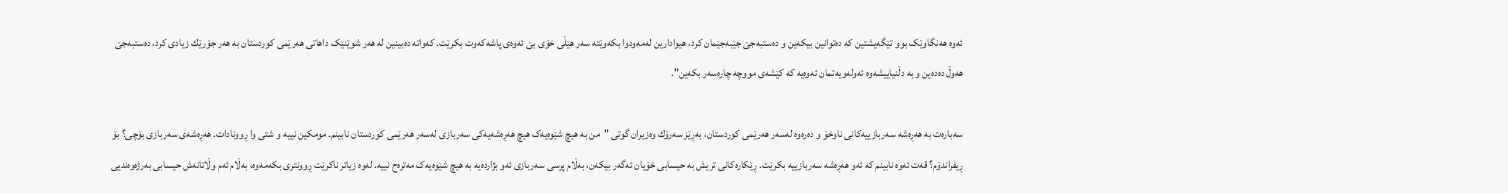ئەوە هەنگاوێک بوو تێگەیشتین کە دەتوانین بیکەین و دەستبەجێ جێبەجێمان کرد، هیوادارین لەمەودوا بكه‌وێته‌ سه‌ر هێڵی خۆی بێ ئەوەی پاشەکەوت بکرێت. کەواتە دەبینین لە هەر شوێنێک داهاتی هەرێمی کوردستان بە هەر جۆرێك زیادی کرد، دەستبەجێ هەوڵ دەدەین و بە دڵنیاییشەوە ئەولەویەتمان ئەوەیە کە كێشه‌ی مووچە چارەسەر بکەین".

سه‌باره‌ت به‌ هه‌ڕه‌شه‌ سه‌ربازییه‌كانی ناوخۆ و ده‌ره‌وه‌ له‌سه‌ر هه‌رێمی كوردستان، به‌ڕێز سه‌رۆك وه‌زیران گوتی "من بە هیچ شێوەیەک هیچ هەڕەشەیەکی سەربازی لەسەر هەرێمی کوردستان نابینم. مومکین نییە و شتی وا ڕوونادات. هەڕەشەی سەربازی بۆچی؟ بۆ ڕیفراندۆم؟ قەت ئەوە نابینم کە ئەو هەڕەشە سەربازییە بکرێت. ڕێكاره‌كانی تریش بە حیسابی خۆیان ئەگەر بیکەن، بەڵام پرسی سەربازی ئەو بژاردەیە بە هیچ شێوەیەک مەترەح نییە. لەوە زیاتر ناکرێت ڕوونتری بکەمەوە، بەڵام ئەم وڵاتانەش حیسابی بەرژەوەندیی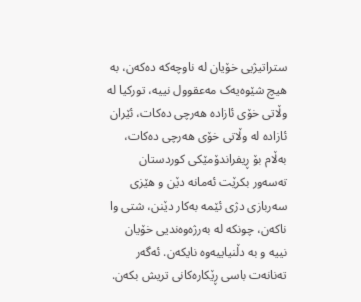ستراتیژیی خۆیان لە ناوچەکە دەکەن، بە هیچ شێوەیەک مەعقوول نییە، تورکیا لە وڵاتی خۆی ئازادە هەرچی دەکات، ئێران ئازادە لە وڵاتی خۆی هەرچی دەکات، بەڵام بۆ ڕیفراندۆمێکی کوردستان تەسەور بکرێت ئەمانە دێن و هێزی سەربازی دژی ئێمە بەکار دێنن، شتی وا ناکەن، چونکە لە بەرژەوەندیی خۆیان نییە و بە دڵنیاییەوە نایکەن. ئەگەر تەنانەت باسی ڕێكاره‌كانی تریش بکەن.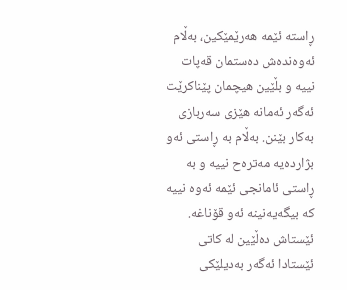ڕاستە ئێمە هەرێمێکین، بەڵام ئەوەندەش دەستمان قەپات نییە و بڵێین هیچمان پێناکرێت ئەگەر ئەمانە هێزی سەربازی بەکار بێنن. به‌ڵام بە ڕاستی ئەو بژاردەیە مەترەح نییە و بە ڕاستی ئامانجی ئێمە ئەوە نییە کە بیگەیەنینە ئەو قۆناغە. ئێستاش دەڵێین لە کاتی ئێستادا ئەگەر بەدیلێکی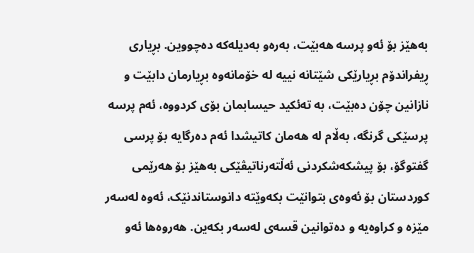بەهێز بۆ ئەو پرسە هەبێت، بەرەو بەدیلەکە دەچووین. بڕیاری ڕیفراندۆم بڕیارێکی شێتانە نییە لە خۆمانەوە بڕیارمان دابێت و نازانین چۆن دەبێت، بە تەئکید حیسابمان بۆی کردووە، ئەم پرسە پرسێکی گرنگە، بەڵام لە هه‌مان کاتیشدا ئەم دەرگایە بۆ پرسی گفتوگۆ، بۆ پیشکەشکردنی ئەڵته‌رناتیڤێکی بەهێز بۆ هەرێمی کوردستان بۆ ئەوەی بتوانێت بکەوێتە دانوستاندنێک، ئەوە لەسەر مێزە و کراوەیە و دەتوانین قسەی لەسەر بکەین. هەروەها ئەو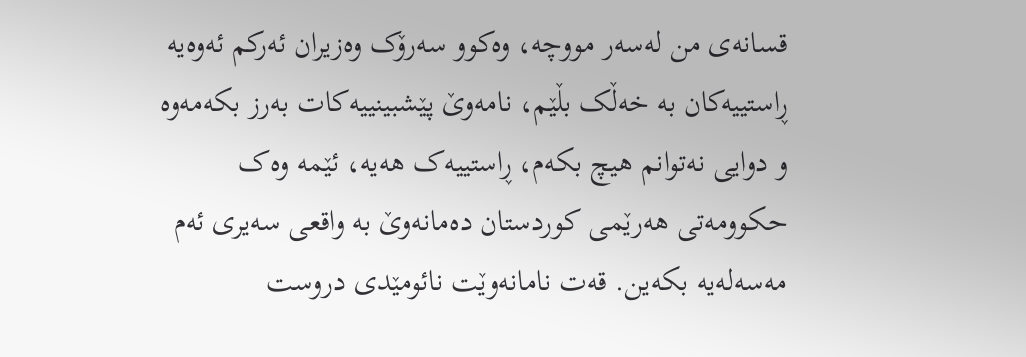قسانەی من لەسەر مووچە، وەکوو سەرۆک وەزیران ئه‌ركم ئەوەیە ڕاستییەکان بە خەڵک بڵێم، نامەوێ پێشبینییه‌كات بەرز بکەمەوە و دوایی نەتوانم هیچ بکەم، ڕاستییەک هەیە، ئێمە وەک حکوومەتی هەرێمی کوردستان دەمانەوێ بە واقعی سەیری ئەم مەسەلەیە بکەین. قەت نامانەوێت نائومێدی دروست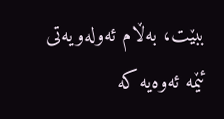ببێت، بەڵام ئەولەویەتی ئێمە ئەوەیە کە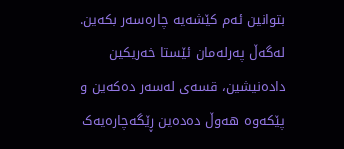بتوانین ئەم کێشەیە چارەسەر بکەین. لەگەڵ پەرلەمان ئێستا خەریکین دادەنیشین، قسەی لەسەر دەکەین و پێکەوە هەوڵ دەدەین ڕێگەچارەیەک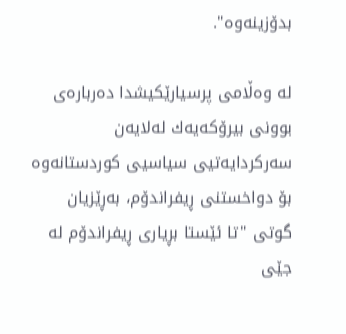بدۆزینەوە".

له‌ وه‌ڵامی پرسیارێكیشدا ده‌رباره‌ی بوونی بیرۆكه‌یه‌ك له‌لایه‌ن سه‌ركردایه‌تیی سیاسیی كوردستانه‌وه‌ بۆ دواخستنی ڕیفراندۆم، به‌ڕێزیان گوتی "تا ئێستا بڕیاری ڕیفراندۆم لە جێی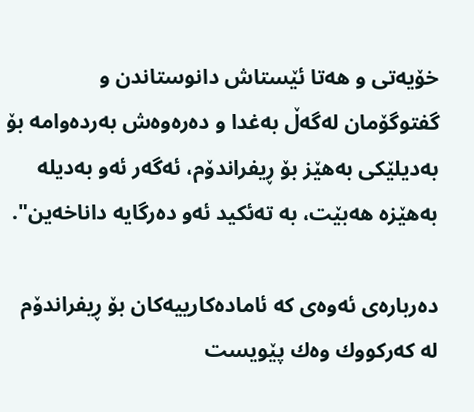خۆیەتی و هەتا ئێستاش دانوستاندن و گفتوگۆمان لەگەڵ بەغدا و دەرەوەش بەردەوامە بۆ بەدیلێکی بەهێز بۆ ڕیفراندۆم، ئەگەر ئەو بەدیلە بەهێزە هەبێت، بە تەئکید ئەو دەرگایە داناخەین".

ده‌رباره‌ی ئه‌وه‌ی كه‌ ئاماده‌كارییه‌كان بۆ ڕیفراندۆم له‌ كه‌ركووك وه‌ك پێویست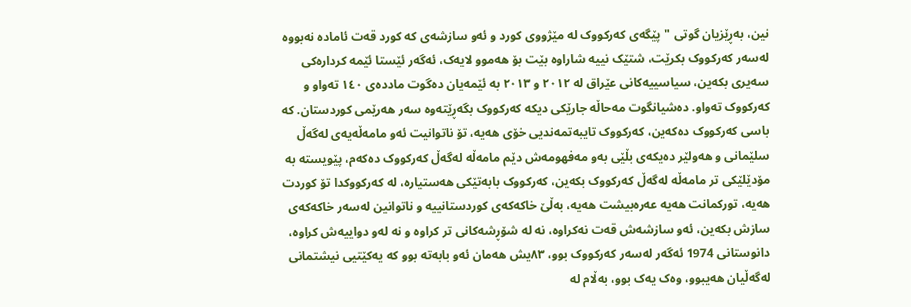نین، به‌ڕێزیان گوتی "پێگەی کەرکووک لە مێژووی کورد و ئەو سازشەی کە کورد قەت ئاماده‌ نەبووە لەسەر کەرکووک بکرێت، شتێک نییە شاراوە بێت بۆ هەموو لایەک، ئەگەر ئێستا ئێمە كرداره‌كی سەیری بکەین، سیاسییەکانی عێراق لە ٢٠١٢ و ٢٠١٣ بە ئێمەیان دەگوت ماددەی ١٤٠ تەواو و کەرکووک تەواو. دەشیانگوت مه‌حاڵه‌ جارێکی دیكه‌ کەرکووک بگەڕێتەوە سەر هەرێمی کوردستان. کە باسی کەرکووک دەکەین، کەرکووک تایبەتمەندیی خۆی هەیە، تۆ ناتوانیت ئەو مامه‌ڵه‌یه‌ى لەگەڵ سلێمانی و هەولێر دەیکەی بڵێی بەو مەفهومەش دێم مامه‌ڵه‌ لەگەڵ کەرکووک دەکەم، پێویستە بە مۆدێلێکی تر مامه‌ڵه‌ لەگەڵ کەرکووک بکەین، کەرکووک بابەتێکی هه‌ستیاره‌، لە کەرکووکدا تۆ کوردت هەیە، تورکمانت هەیە عەرەبیشت هەیە، بەڵێ خاکەکەی کوردستانییە و ناتوانین لەسەر خاکەکەی سازش بکەین، ئەو سازشەش قەت نەکراوە، نە لە شۆڕشەکانی تر کراوە و نە لەو دواییەش کراوە، دانوستانی 1974 ئەگەر لەسەر کەرکووک بوو، ٨٣یش هه‌مان ئەو بابەتە بوو کە یەکێتیی نیشتمانی لەگەڵیان هەیبوو، وەک یەک بوو، بەڵام لە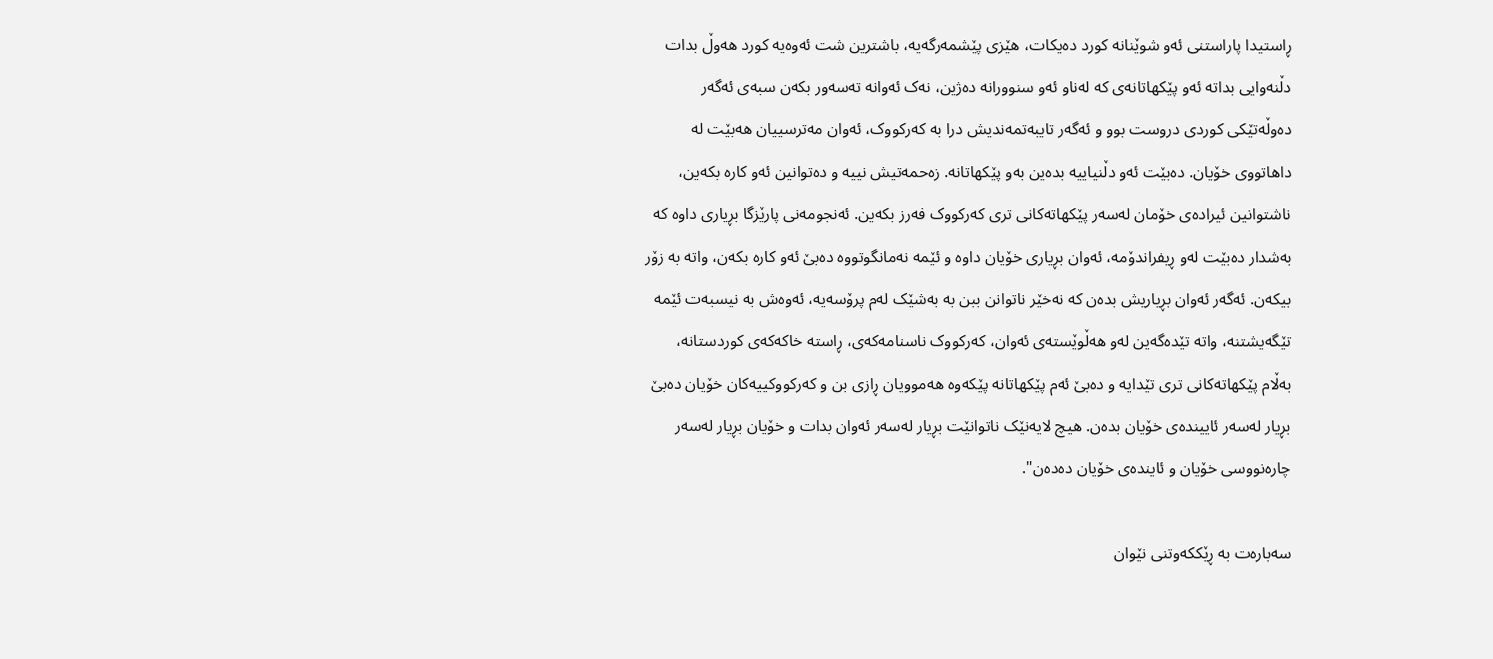ڕاستیدا پاراستنی ئەو شوێنانە کورد دەیکات، هێزی پێشمەرگەیە، باشترین شت ئەوەیە کورد هەوڵ بدات دڵنەوایی بداتە ئەو پێکهاتانەی کە لەناو ئەو سنوورانە دەژین، نەک ئەوانە تەسەور بکەن سبەی ئەگەر دەوڵەتێکی کوردی دروست بوو و ئەگەر تایبەتمەندیش درا بە کەرکووک، ئەوان مەترسییان هەبێت لە داهاتووی خۆیان. دەبێت ئەو دڵنیاییە بدەین بەو پێکهاتانە. زەحمەتیش نییە و دەتوانین ئەو کارە بکەین، ناشتوانین ئیرادەی خۆمان لەسەر پێکهاتەکانی تری کەرکووک فەرز بکەین. ئەنجومەنی پارێزگا بڕیاری داوە کە بەشدار دەبێت لەو ڕیفراندۆمە، ئەوان بڕیاری خۆیان داوە و ئێمە نەمانگوتووە دەبێ ئەو کارە بکەن، واتە بە زۆر بیکەن. ئەگەر ئەوان بڕیاریش بدەن کە نەخێر ناتوانن ببن بە بەشێک لەم پرۆسەیە، ئەوەش بە نیسبەت ئێمە تێگەیشتنە، واتە تێدەگەین لەو هەڵوێستەی ئەوان، کەرکووک ناسنامەکەی، ڕاستە خاکەکەی کوردستانە، بەڵام پێکهاتەکانی تری تێدایە و دەبێ ئەم پێکهاتانە پێکەوە هەموویان ڕازی بن و کەرکووکییەکان خۆیان دەبێ بڕیار لەسەر ئاییندەی خۆیان بدەن. هیچ لایەنێک ناتوانێت بڕیار لەسەر ئەوان بدات و خۆیان بڕیار لەسەر چارەنووسی خۆیان و ئایندەی خۆیان دەدەن".

سه‌باره‌ت به‌ ڕێككه‌وتنی نێوان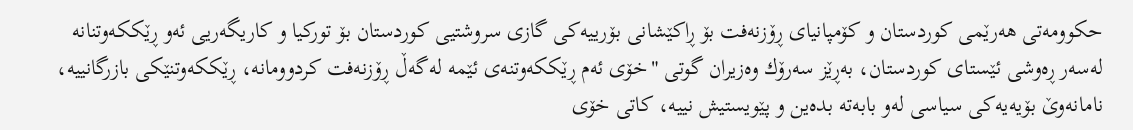حكوومه‌تی هه‌رێمی كوردستان و كۆمپانیای ڕۆزنه‌فت بۆ ڕاكێشانی بۆرییه‌كی گازى سروشتیی كوردستان بۆ توركیا و كاریگه‌ریی ئه‌و ڕێككه‌وتنانه‌ له‌سه‌ر ڕه‌وشی ئێستای كوردستان، به‌ڕێز سه‌رۆك وه‌زیران گوتی "خۆی ئه‌م ڕێككه‌وتنه‌ی ئێمه‌ له‌گه‌ڵ ڕۆزنه‌فت كردوومانه‌، ڕێككه‌وتنێكی بازرگانییه‌‌،‌ نامانه‌وێ‌ بۆیه‌یه‌كی سیاسی له‌و بابه‌ته‌‌ بده‌ین و پێویستیش نییه‌، كاتی خۆی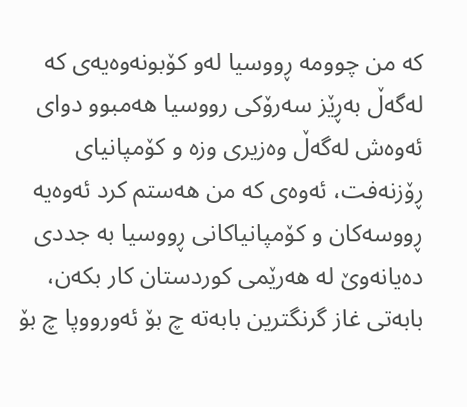كه‌ من چوومه‌ ڕووسیا له‌و كۆبونه‌وه‌یه‌ی كه‌ له‌گه‌ڵ به‌ڕێز سه‌رۆكی رووسیا هه‌مبوو دوای ئه‌وه‌ش له‌گه‌ڵ وه‌زیری وزه‌ و كۆمپانیای ڕۆزنه‌فت، ئه‌وه‌ی كه‌ من هه‌ستم كرد ئه‌وه‌یه‌ ڕووسه‌كان و كۆمپانیاكانی ڕووسیا به‌ جددی ده‌یانه‌وێ له‌ هه‌رێمی كوردستان كار بكه‌ن، بابه‌تی غاز گرنگترین بابه‌ته‌ چ بۆ ئه‌ورووپا چ بۆ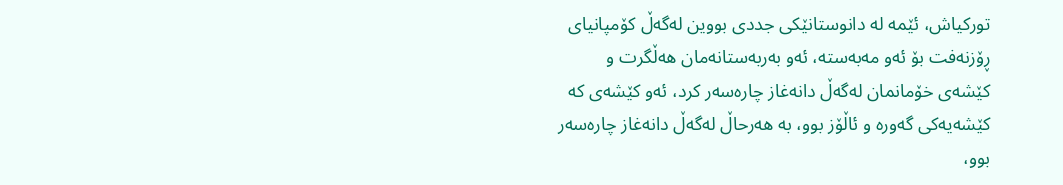توركیاش، ئێمه‌ له‌ دانوستانێكی جددی بووین له‌گه‌ڵ كۆمپانیای ڕۆزنه‌فت بۆ ئه‌و مه‌به‌سته‌، ئه‌و به‌ربه‌ستانه‌مان هه‌ڵگرت و كێشه‌ی خۆمانمان له‌گه‌ڵ دانه‌غاز چاره‌سه‌ر كرد، ئه‌و كێشه‌ی كه‌ كێشه‌یه‌كی گه‌وره و ئاڵۆز ‌بوو، به‌ هه‌رحاڵ له‌گه‌ڵ دانه‌غاز چاره‌سه‌ر بوو،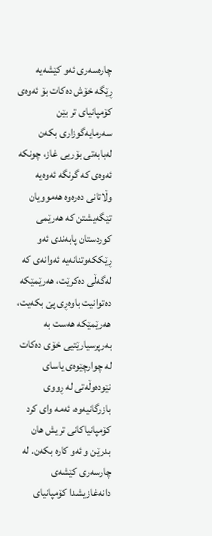چاره‌سه‌ری ئه‌و كێشه‌یه‌ ڕێگه‌ خۆش ده‌كات بۆ ئه‌وه‌ی كۆمپانیای تر بێن سه‌رمایه‌گوزاری بكه‌ن له‌بابه‌تی بۆریی غاز، چونكه‌ ئه‌وه‌ی كه‌ گرنگه‌‌ ئه‌وه‌یه‌ وڵاتانی ده‌ره‌وه‌ هه‌موویان تێگه‌یشتن كه‌ هه‌رێمی كوردستان پابه‌ندی ئه‌و ڕێككه‌وتنانه‌یه ئه‌وانه‌ی‌ كه‌ له‌گه‌ڵی ده‌كرێت، هه‌رێمێكه‌ ده‌توانیت باوه‌ڕی پێ بكه‌یت، هه‌رێمێكه‌ هه‌ست به‌ به‌رپرسیارێتیی خۆی ده‌كات له ‌چوارچێوه‌ی یاسای نێوده‌وڵه‌تی له‌ ڕووی بازرگانیه‌وه‌، ئه‌مه‌ وای كرد كۆمپانیاكانی تریش هان بدرێن و ئه‌و كاره‌‌ بكه‌ن. له‌ چارسه‌ری كێشه‌ی دانه‌غازیشدا كۆمپانیای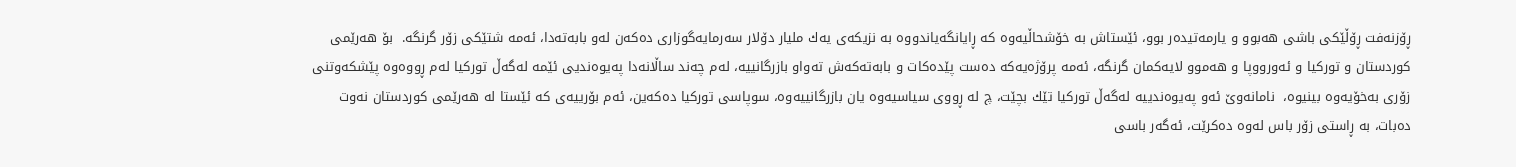ڕۆزنه‌فت ڕۆڵێكی باشی هه‌بوو و یارمه‌تیده‌ر بوو‌، ئێستاش به‌ خۆشحاڵیه‌وه‌ كه‌ ڕایانگه‌یاندووه‌ به‌ نزیكه‌ی یه‌ك ملیار دۆلار سه‌رمایه‌گوزاری ده‌كه‌ن له‌و بابه‌ته‌دا، ئه‌مه‌ شتێكی زۆر گرنگه‌.  بۆ هه‌رێمی كوردستان و توركیا و ئه‌ورووپا و هه‌موو لایه‌كمان گرنگه‌‌، ئه‌مه‌ پرۆژه‌یه‌كه‌ ده‌ست پێده‌كات و بابه‌ته‌كه‌ش‌ ته‌واو بازرگانییه‌، له‌م چه‌ند ساڵانه‌دا په‌یوه‌ندیی ئێمه‌ له‌گه‌ڵ توركیا له‌م ڕووه‌وه‌ پێشكه‌وتنی زۆری به‌خۆیه‌وه‌ بینیوه‌، ‌ نامانه‌وێ ئه‌و په‌یوه‌ندییه‌‌ له‌گه‌ڵ توركیا تێك بچێت، چ له‌ ڕووی سیاسیه‌وه‌ یان بازرگانییه‌وه، سوپاسی توركیا ده‌كه‌ین، ئه‌م بۆرییه‌ی كه‌ ئێستا له‌ هه‌رێمی كوردستان نه‌وت ده‌بات، به ‌ڕاستی زۆر باس له‌وه‌ ده‌كرێت، ئه‌گه‌ر باسی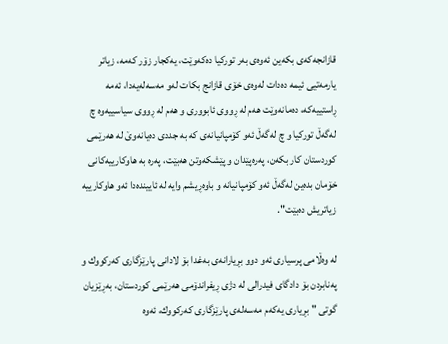قازانجه‌كه‌ی بكه‌ین ئه‌وه‌ی به‌ر توركیا ده‌كه‌وێت، یه‌كجار زۆر كه‌مه،‌ زیاتر یارمه‌تیی ئیمه‌ ده‌دات له‌وه‌ی خۆی قازانج بكات له‌و مه‌سه‌له‌یه‌دا، ئه‌مه‌ ڕاستییه‌كه‌‌‌، ده‌مانه‌وێت هه‌م له‌ ڕووی ئابووری و‌ هه‌م له‌ ڕووی سیاسییه‌وه‌‌ چ له‌گه‌ڵ توركیا و چ له‌گه‌ڵ ئه‌و كۆمپانیانه‌ی كه‌ به ‌جددی ده‌یانه‌وێ له‌ هه‌رێمی كوردستان كار بكه‌ن، په‌ره‌پێدان و پێشكه‌وتن هه‌بێت، په‌ره‌ به‌ هاوكارییه‌كانی خۆمان بده‌ین له‌گه‌ڵ ئه‌و كۆمپانیانه‌ و باوه‌ڕیشم وایه‌ له‌ ئایینده‌دا ئه‌و هاوكارییه‌‌ زیاتریش ده‌بێت".

له‌ وه‌ڵامی پرسیاری ئه‌و دوو بڕیارانه‌ی به‌غدا بۆ لادانی پارێزگاری كه‌ركووك و په‌نابردن بۆ دادگای فیدرالی له‌ دژی ڕیفراندۆمی هه‌رێمی كوردستان، به‌ڕێزیان گوتی "بڕیاری یه‌كه‌م مه‌سه‌له‌ی پارێزگاری كه‌ركووك، ئه‌وه‌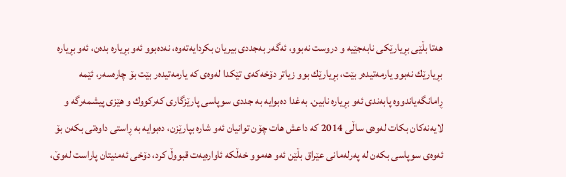هه‌تا بڵێی بڕیارێكی نابه‌جێیه‌ و دروست نه‌بوو، ئه‌گه‌ر به‌جددی بیریان‌ بكردایه‌ته‌وه،‌ نه‌ده‌بوو ئه‌و بڕیاره‌ بده‌ن، ئه‌و بڕیاره‌ بڕیارێك نه‌بوو یارمه‌تیده‌ر بێت، بڕیارێك بوو زیاتر دۆخه‌كه‌ی تێكدا له‌وه‌ی كه‌ یارمه‌تیده‌ر بێت بۆ چاره‌سه‌ر، ئێمه‌ ڕامانگه‌یاندووه‌ پابه‌ندی ئه‌و بڕیاره‌ نابین. به‌غدا ده‌بوایه‌ به‌ جددی سوپاسی پارێزگاری كه‌ركووك و هێزی پیشمه‌رگه‌ و لایه‌نه‌كان بكات له‌وه‌ی ساڵی 2014 كه‌ داعش هات چۆن توانیان ئه‌و شاره‌ بپارێزن، ده‌بوایه‌ به ‌ڕاستی داوه‌تی بكه‌ن بۆ ئه‌وه‌ی سوپاسی بكه‌ن له‌ په‌رله‌مانی عێراق بڵێن ئه‌و هه‌موو خه‌ڵكه‌ ئاواره‌یه‌ت قبووڵ كرد،‌ دۆخی ئه‌منیتان پاراست له‌وێ،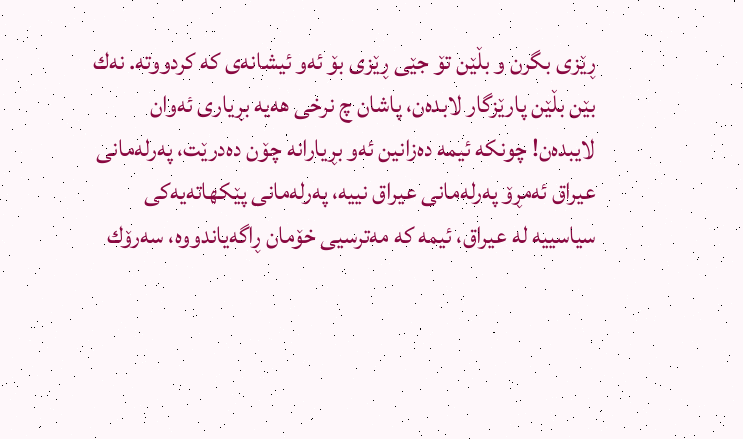ڕێزی بگرن و بڵێن تۆ جێی ڕێزی بۆ ئه‌و ئیشانه‌ی كه‌ كردووته‌. نه‌ك بێن بڵێن پارێزگار لابده‌ن، پاشان‌ چ نرخى هه‌یه‌ بڕیاری ئه‌وان لایبده‌ن! چونكه‌ ئیمه‌ ده‌زانین ئه‌و بڕیارانه‌ چۆن ده‌درێت، په‌رله‌مانی عیراق ئه‌مڕۆ په‌رله‌مانی عیراق نییه‌، په‌رله‌مانی پێكهاته‌یه‌كی سیاسییه‌ له‌ عیراق، ئیمه‌ كه‌ مه‌ترسیی خۆمان ڕاگه‌یاندووه‌، سه‌رۆك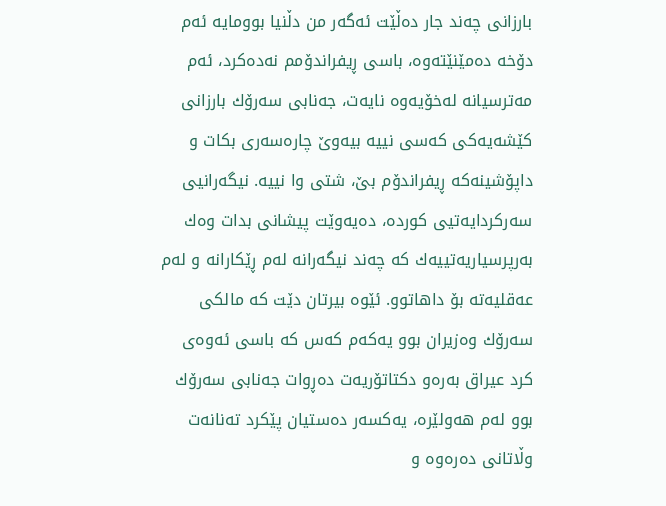بارزانی چه‌ند جار ده‌ڵێت ئه‌گه‌ر من دڵنیا بوومایه‌ ئه‌م دۆخه‌‌ ده‌مێنێته‌وه،‌ باسی ڕیفراندۆمم نه‌ده‌كرد، ئه‌م مه‌ترسیانه‌ له‌خۆیه‌وه‌ نایه‌ت، جه‌نابی سه‌رۆك بارزانی كێشه‌یه‌كی كه‌سى نییه‌ بیه‌وێ چاره‌سه‌ری بكات و داپۆشینه‌كه‌ ڕیفراندۆم بێ، شتی وا نییه‌‌. نیگه‌رانیی سه‌ركردایه‌تیی كورده،‌ ده‌یه‌وێت پیشانی بدات وه‌ك به‌رپرسیاریه‌تییه‌ك كه‌ چه‌ند نیگه‌رانه‌ له‌م ڕێكارانه‌‌ و له‌م عه‌قلیه‌ته‌ بۆ داهاتوو. ئێوه‌ بیرتان دێت كه‌ مالكی سه‌رۆك وه‌زیران بوو یه‌كه‌م كه‌س كه‌ باسی ئه‌وه‌ی كرد عیراق به‌ره‌و دكتاتۆریه‌ت ده‌ڕوات جه‌نابی سه‌رۆك بوو له‌م هه‌ولێره‌، یه‌كسه‌ر ده‌ستیان پێكرد ته‌نانه‌ت وڵاتانی ده‌ره‌وه‌ و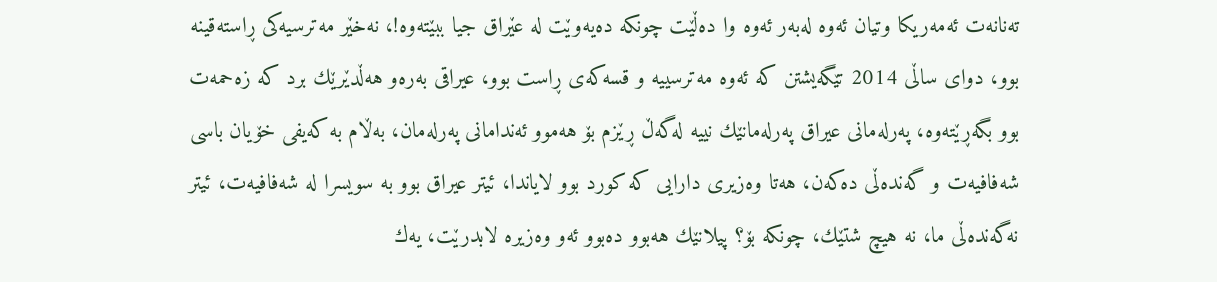ته‌نانه‌ت ئه‌مه‌ریكا وتیان ئه‌وه‌ له‌به‌ر ئه‌وه‌ وا ده‌ڵێت چونكه‌ ده‌یه‌وێت له ‌عێراق جیا ببێته‌وه‌!، نه‌خێر مه‌ترسیه‌كی ڕاسته‌قینه‌ بوو، دوای ساڵی 2014 تێگه‌یشتن كه‌ ئه‌وه‌ مه‌ترسییه‌ و قسه‌كه‌ی ڕاست بوو، عیراقی به‌ره‌و هه‌ڵدێرێك برد كه‌ زه‌حمه‌ت بوو بگه‌ڕێته‌وه‌، په‌رله‌مانی عیراق په‌ر‌له‌مانێك نییه‌ له‌گه‌ڵ ڕێزم بۆ هه‌موو ئه‌ندامانی په‌رله‌مان، به‌ڵام به‌ كه‌یفی خۆیان باسی شه‌فافیه‌ت و گه‌نده‌ڵی ده‌كه‌ن، هه‌تا وه‌زیری دارایی كه‌ كورد بوو لایاندا، ئیتر عیراق بوو به‌ سویسرا له‌ شه‌فافیه‌ت، ئیتر نه‌گه‌نده‌ڵی ما، نه ‌هیچ شتێك، چونكه‌ بۆ؟ پیلانێك هه‌بوو ده‌بوو ئه‌و وه‌زیره‌ لابدرێت، یه‌ك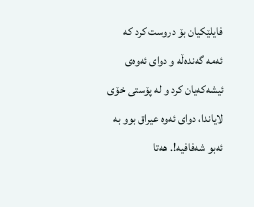فایلێكیان بۆ دروست كرد كه‌ ئه‌مه‌ گه‌نده‌ڵه‌ و دوای ئه‌وه‌ی ئیشه‌كه‌یان كرد و له‌ پۆستی خۆی لایاندا، دوای ئه‌وه‌ عیراق بوو به‌ ئه‌بو شه‌فافیه!. هه‌تا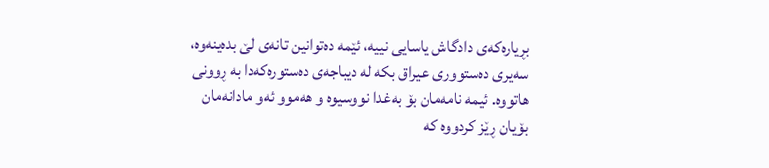بڕیاره‌كه‌ی دادگاش یاسایی نییه‌، ئێمه‌ ده‌توانین تانه‌ی لێ بده‌ینه‌وه‌، سه‌یری ده‌ستووری عیراق بكه‌ له‌ دیباجه‌ی ده‌ستوره‌كه‌دا به‌ ڕوونی هاتووه‌. ئیمه‌ نامه‌مان بۆ به‌غدا نووسیوه‌ و هه‌موو ئه‌و مادانه‌مان بۆیان ڕێز كردووه‌‌ كه‌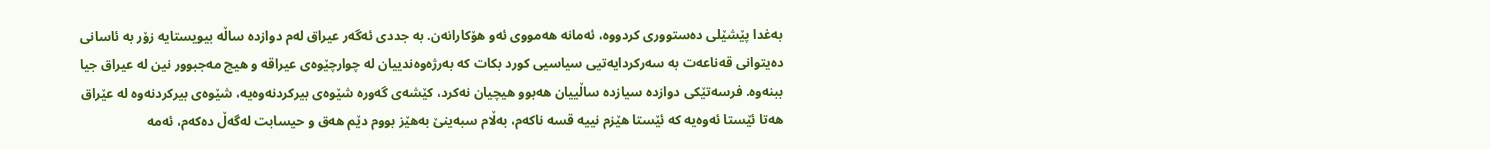به‌غدا پێشێلی ده‌ستووری كردووه‌، ئه‌مانه‌ هه‌مووی ئه‌و هۆكارانه‌ن. به‌ جددی ئه‌گه‌ر عیراق له‌م دوازده‌ ساڵه‌ بیویستایه‌ زۆر به‌ ئاسانی ده‌یتوانی قه‌ناعه‌ت به‌ سه‌ركردایه‌تیی سیاسیی كورد بكات كه‌ به‌رژه‌وه‌ندییان له‌ چوارچێوه‌ی عیراقه‌ و هیچ مه‌جبوور نین له‌ عیراق جیا ببنه‌وه‌. فرسه‌تێكی دوازده‌ سیازده‌ ساڵییان هه‌بوو هیچیان نه‌كرد، كێشه‌ی گه‌وره‌ شێوه‌ی بیركردنه‌وه‌یه‌، شێوه‌ی بیركردنه‌وه‌ له‌ عێراق هه‌تا ئێستا ئه‌وه‌یه‌ كه‌ ئێستا هێزم نییه‌ قسه‌ ناكه‌م، به‌ڵام سبه‌ینێ به‌هێز بووم دێم هه‌ق و حیسابت له‌گه‌ڵ ده‌كه‌م، ئه‌مه‌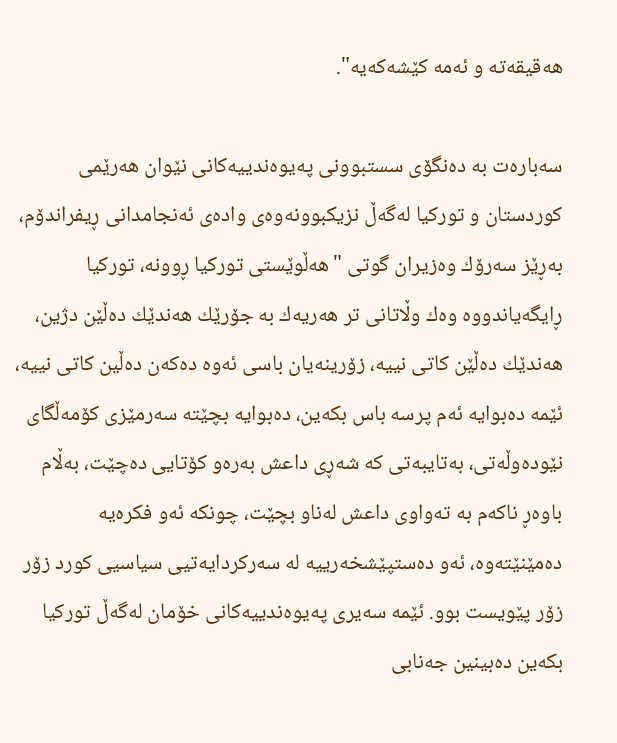هه‌قیقه‌ته‌ و ئه‌مه‌ كێشه‌كه‌یه‌".

سه‌باره‌ت به‌ ده‌نگۆی سستبوونی په‌یوه‌ندییه‌كانی نێوان هه‌رێمی كوردستان و توركیا له‌گه‌ڵ نزیكبوونه‌وه‌ی واده‌ی ئه‌نجامدانی ڕیفراندۆم، به‌ڕێز سه‌رۆك وه‌زیران گوتی "هه‌ڵوێستی توركیا ڕوونه‌، توركیا ڕایگه‌یاندووه‌‌ وه‌ك وڵاتانی تر هه‌ریه‌ك به‌ جۆرێك هه‌ندێك ده‌ڵێن دژین، هه‌ندێك ده‌ڵێن كاتى نییه‌‌، زۆرینه‌یان باسی ئه‌وه‌ ده‌كه‌ن ده‌ڵین كاتی نییه‌، ئێمه‌ ده‌بوایه‌ ئه‌م پرسه‌‌ باس بكه‌ین، ده‌بوایه‌ بچێته‌ سه‌رمێزی كۆمه‌ڵگای نێوده‌وڵه‌تی، به‌تایبه‌تی كه‌ شه‌ڕی داعش به‌ره‌و كۆتایی ده‌چێت، به‌ڵام باوه‌ڕ ناكه‌م به‌ ته‌واوی داعش له‌ناو بچێت، چونكه‌ ئه‌و فكره‌یه‌ ده‌مێنێته‌وه‌، ئه‌و ده‌ستپێشخه‌رییه‌ له‌ سه‌ركردایه‌تیی سیاسیی كورد زۆر زۆر پێویست بوو. ئێمه‌ سه‌یری په‌یوه‌ندییه‌كانی خۆمان له‌گه‌ڵ توركیا بكه‌ین ده‌بینین جه‌نابی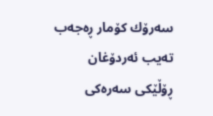سه‌رۆك كۆمار ڕه‌جه‌ب ته‌یب ئه‌ردۆغان ڕۆڵێكى سه‌ره‌كى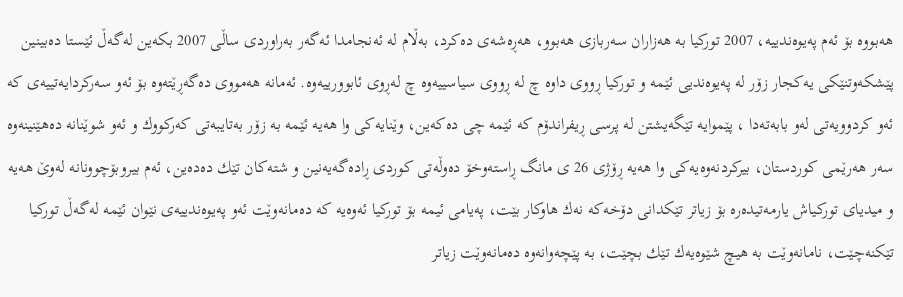هه‌بووه‌ بۆ ئه‌م په‌یوه‌ندییه‌، 2007 توركیا به‌ هه‌زاران سه‌ربازی هه‌بوو، هه‌ڕه‌شه‌ی ده‌كرد، به‌ڵام له‌ ئه‌نجامدا ئه‌گه‌ر به‌راوردی ساڵی 2007 بكه‌ین له‌گه‌ڵ ئێستا ده‌بینین پێشكه‌وتنێكی یه‌كجار زۆر له‌ په‌یوه‌ندیی ئێمه‌ و توركیا ڕووی داوه‌ چ له‌ ڕووی سیاسییه‌وه‌ چ له‌ڕوی ئابوورییه‌وه‌. ئه‌مانه‌ هه‌مووی ده‌گه‌ڕێته‌وه‌ بۆ ئه‌و سه‌ركردایه‌تییه‌ى كه‌ ئه‌و كردوویه‌تی له‌و بابه‌ته‌دا ، پێموایه‌ تێگه‌یشتن له‌ پرسی ڕیفراندۆم كه‌ ئێمه‌ چی ده‌كه‌ین، وێنایه‌كی وا هه‌یه‌ ئێمه‌ به ‌زۆر به‌تایبه‌تی كه‌ركووك و ئه‌و شوێنانه‌ ده‌هێنینه‌وه‌ سه‌ر هه‌رێمی كوردستان، بیركردنه‌وه‌یه‌كی وا هه‌یه‌ ڕۆژی 26 ی مانگ ڕاسته‌وخۆ ده‌وڵه‌تی كوردی ڕاده‌گه‌یه‌نین و شته‌كان تێك ده‌ده‌ین، ئه‌م بیروبۆچوونانه‌‌ له‌وێ هه‌یه‌ و میدیای توركیاش یارمه‌تیده‌ره‌ بۆ زیاتر تێكدانی دۆخه‌كه‌‌ نه‌ك هاوكار بێت، په‌یامی ئیمه‌ بۆ توركیا ئه‌وه‌یه‌ كه‌ ده‌مانه‌وێت ئه‌و په‌یوه‌ندییه‌ی نێوان ئێمه‌ له‌گه‌ڵ توركیا تێكنه‌چێت، نامانه‌وێت به‌ هیچ شێوه‌یه‌ك تێك بچێت، به‌ پێچه‌وانه‌وه‌ ده‌مانه‌وێت زیاتر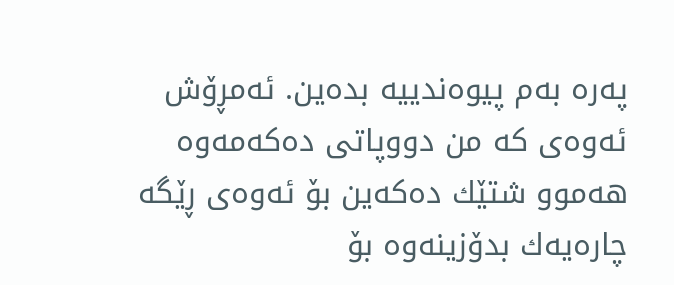په‌ره‌ به‌م پیوه‌ندییه‌ بده‌ین. ئه‌مڕۆش ئه‌وه‌ی كه‌ من دووپاتی ده‌كه‌مه‌وه‌‌ هه‌موو شتێك ده‌كه‌ین بۆ ئه‌وه‌ی ڕێگه‌ چاره‌یه‌ك بدۆزینه‌وه‌ بۆ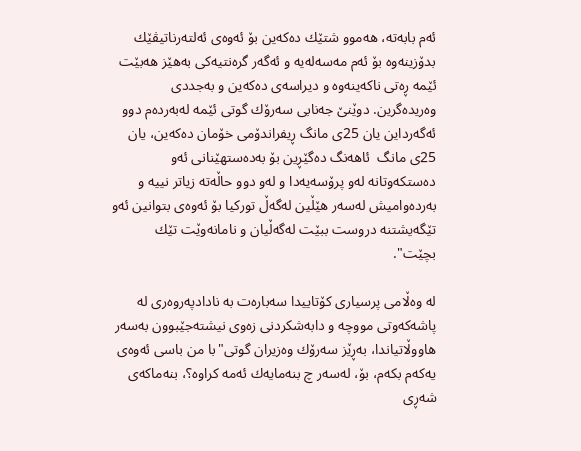ئه‌م بابه‌ته‌، هه‌موو شتێك ده‌كه‌ین بۆ ئه‌وه‌ی ئه‌لته‌رناتیڤێك بدۆزینه‌وه‌ بۆ ئه‌م مه‌سه‌له‌یه‌ و ئه‌گه‌ر گره‌نتیه‌كی به‌هێز هه‌بێت ئێمه‌ ڕه‌تی ناكه‌ینه‌وه‌ و دیراسه‌ی ده‌كه‌ین و به‌جددی وه‌ریده‌گرین. دوێنێ جه‌نابی سه‌رۆك گوتی ئێمه‌ له‌به‌رده‌م دوو ئه‌گه‌رداین یان 25ی مانگ ڕیفراندۆمی خۆمان ده‌كه‌ین، یان 25ی مانگ  ئاهه‌نگ ده‌گێڕین بۆ به‌ده‌ستهێنانی ئه‌و ده‌ستكه‌وتانه له‌و پرۆسه‌یه‌دا‌ و له‌و دوو حاڵه‌ته‌ زیاتر نییه‌ و به‌رده‌وامیش له‌سه‌ر هێڵین له‌گه‌ڵ توركیا بۆ ئه‌وه‌ی بتوانین ئه‌و تێگه‌یشتنه‌‌ دروست ببێت له‌گه‌ڵیان و نامانه‌وێت تێك بچێت".

له‌ وه‌ڵامی پرسیاری كۆتاییدا سه‌باره‌ت به‌ نادادپه‌روه‌ری له‌ پاشه‌كه‌وتی مووچه‌ و دابه‌شكردنی زه‌وی نیشته‌جێبوون به‌سه‌ر هاووڵاتیاندا، به‌ڕێز سه‌رۆك وه‌زیران گوتی"با من باسی ئەوەی یەکەم بکەم، بۆ، لەسەر چ بنه‌مایه‌ك ئەمە کراوە؟، بنه‌ماكه‌ى شەڕی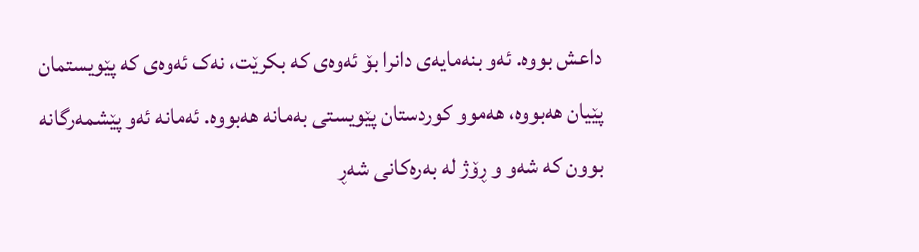داعش بووە. ئەو بنه‌مایه‌ى دانرا بۆ ئەوەی کە بکرێت، نەک ئەوەی کە پێویستمان پێیان هەبووە، هەموو کوردستان پێویستی بەمانە هەبووە. ئەمانە ئەو پێشمەرگانە بوون کە شەو و ڕۆژ لە بەرەکانی شەڕ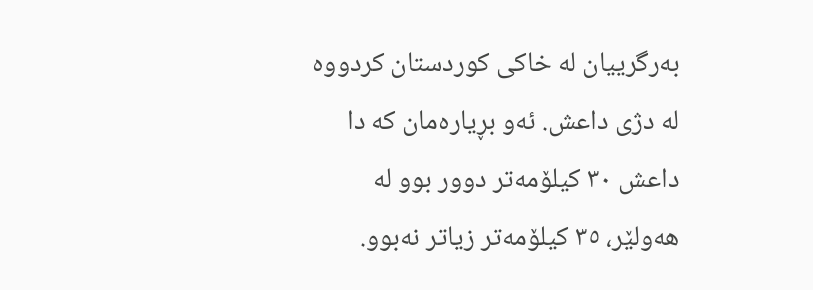بەرگرییان لە خاکی کوردستان کردووە لە دژی داعش. ئەو بڕیارەمان کە دا داعش ٣٠ کیلۆمەتر دوور بوو لە هەولێر، ٣٥ کیلۆمەتر زیاتر نەبوو.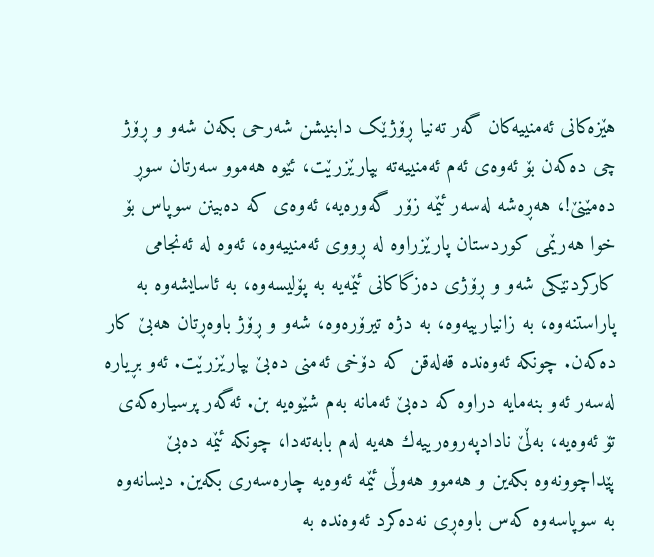هێزەکانی ئەمنییه‌كان گەر ته‌نیا ڕۆژێک دابنیشن شەرحی بکەن شەو و ڕۆژ چی دەکەن بۆ ئەوەی ئەم ئەمنییەتە بپارێزرێت، ئێوە هەموو سه‌رتان سوڕ ده‌مێنێ!، هەڕەشە لەسەر ئێمە زۆر گەورەیە، ئەوەی کە دەبینن سوپاس بۆ خوا هەرێمی کوردستان پارێزراوە لە ڕووی ئەمنییەوە، ئەوە لە ئەنجامی کارکردنێکی شەو و ڕۆژی دەزگاکانی ئێمه‌یه‌ بە پۆلیسەوە، بە ئاسایشەوە بە پاراستنەوە، بە زانیارییەوە، بە دژە تیرۆرەوە، شەو و ڕۆژ باوەڕتان هەبێ کار دەکەن. چونکە ئەوەندە قەلەقن کە دۆخی ئەمنی دەبێ بپارێزرێت. ئەو بڕیارە لەسەر ئەو بنه‌مایه‌ دراوە کە دەبێ ئەمانە بەم شێوەیە بن. ئەگەر پرسیارەکەی تۆ ئەوەیە، بەڵێ نادادپه‌روه‌رییه‌ك هەیە لەم بابه‌ته‌دا، چونکە ئێمە دەبێ پێداچوونەوە بکەین و هەموو هەوڵی ئێمە ئەوەیە چارەسەری بکەین. دیسانەوە بە سوپاسەوە کەس باوه‌ڕی نەدەکرد ئەوەندە بە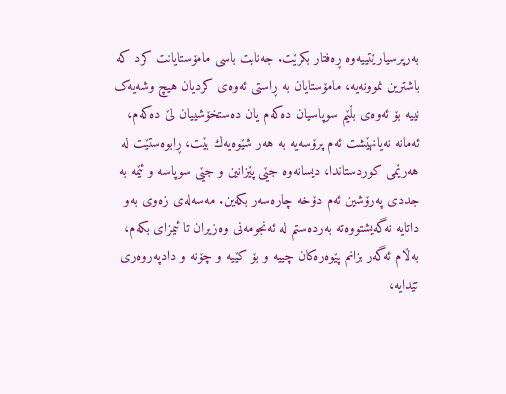به‌رپرسیارێتییه‌وه‌ ڕەفتار بکرێت. جەنابت باسی مامۆستایانت کرد کە باشترین نموونەیە، مامۆستایان بە ڕاستی ئەوەی کردیان هیچ وشەیەک نییە بۆ ئەوەی بڵێم سوپاسیان دەکەم یان دەستخۆشییان لێ دەکەم، ئەمانە نەیانهێشت ئەم پرۆسەیە بە هەر شێوه‌یه‌ك بێت، ڕابوەستێت لە هەرێمی کوردستاندا، دیسانەوە جێی پێزانین و جێی سوپاسە و ئێمە بە جددی پەرۆشین ئەم دۆخه‌ چارەسەر بکەین. مەسەلەی زەوی بەو داتایە نەگەیشتووەتە بەردەستم لە ئەنجومەنی وەزیران تا ئیمزای بکەم، بەڵام ئەگەر بزانم پێوەرەکان چییە و بۆ کێیە و چۆنە و دادپه‌روه‌ری تێدایە،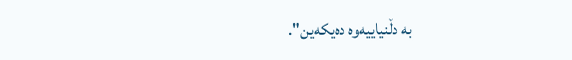بە دڵنیاییه‌وه‌ دەیکەین".